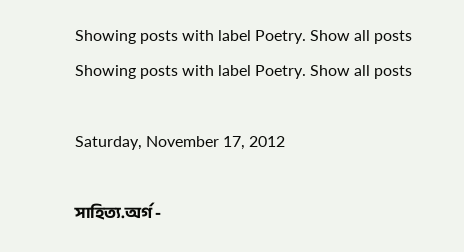Showing posts with label Poetry. Show all posts
Showing posts with label Poetry. Show all posts

Saturday, November 17, 2012

সাহিত্য.অৰ্গ -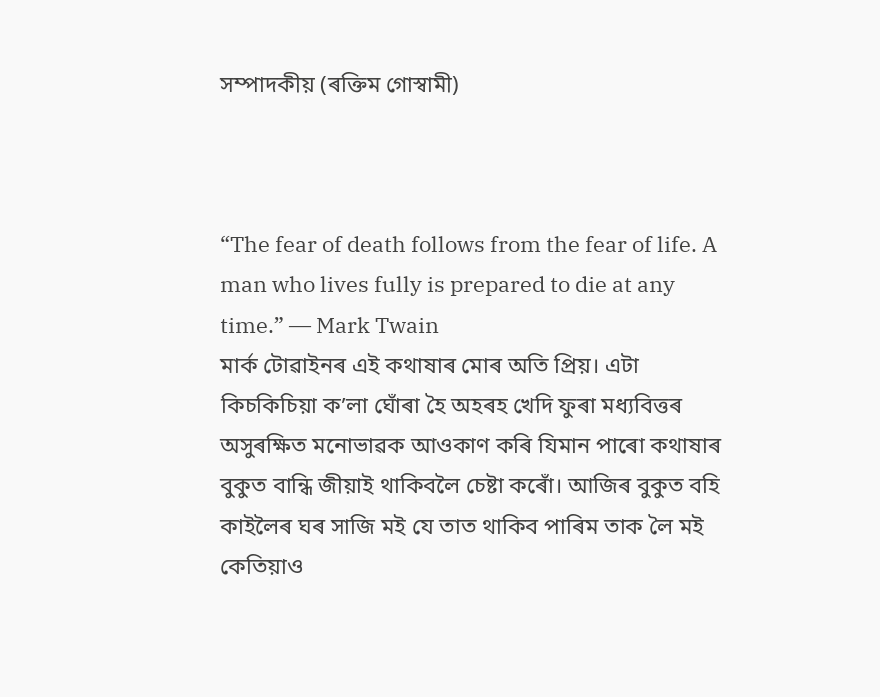সম্পাদকীয় (ৰক্তিম গোস্বামী)



“The fear of death follows from the fear of life. A man who lives fully is prepared to die at any time.” ― Mark Twain
মাৰ্ক টোৱাইনৰ এই কথাষাৰ মোৰ অতি প্রিয়। এটা কিচকিচিয়া ক’লা ঘোঁৰা হৈ অহৰহ খেদি ফুৰা মধ্যবিত্তৰ অসুৰক্ষিত মনোভাৱক আওকাণ কৰি যিমান পাৰো কথাষাৰ বুকুত বান্ধি জীয়াই থাকিবলৈ চেষ্টা কৰোঁ। আজিৰ বুকুত বহি কাইলৈৰ ঘৰ সাজি মই যে তাত থাকিব পাৰিম তাক লৈ মই কেতিয়াও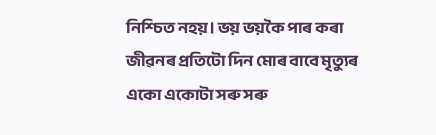নিশ্চিত নহয়। ভয় ভয়কৈ পাৰ কৰা জীৱনৰ প্রতিটো দিন মোৰ বাবে মৃত্যুৰ একো একোটা সৰু সৰু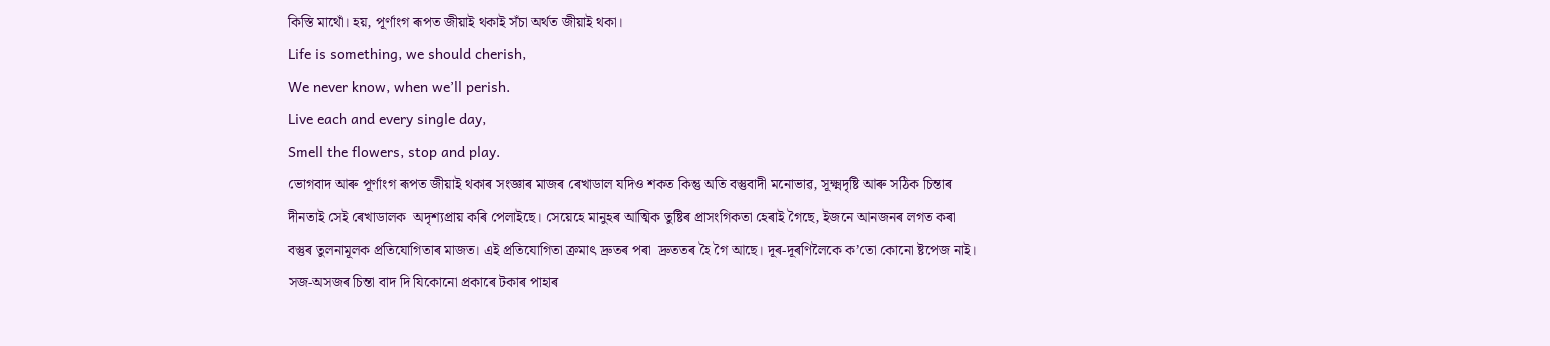কিস্তি মাথোঁ। হয়, পূৰ্ণাংগ ৰূপত জীয়াই থকাই সঁচা অৰ্থত জীয়াই থকা।
Life is something, we should cherish,
We never know, when we’ll perish.
Live each and every single day,
Smell the flowers, stop and play.
ভোগবাদ আৰু পূৰ্ণাংগ ৰূপত জীয়াই থকাৰ সংজ্ঞাৰ মাজৰ ৰেখাডাল যদিও শকত কিন্তু অতি বস্তুবাদী মনোভাৱ, সূক্ষ্মদৃষ্টি আৰু সঠিক চিন্তাৰ দীনতাই সেই ৰেখাডালক  অদৃশ্যপ্ৰায় কৰি পেলাইছে। সেয়েহে মানুহৰ আত্মিক তুষ্টিৰ প্রাসংগিকতা হেৰাই গৈছে, ইজনে আনজনৰ লগত কৰা বস্তুৰ তুলনামূলক প্রতিযোগিতাৰ মাজত। এই প্রতিযোগিতা ক্রমাৎ দ্রুতৰ পৰা  দ্রুততৰ হৈ গৈ আছে। দূৰ-দূৰণিলৈকে ক’তো কোনো ষ্টপেজ নাই। সজ-অসজৰ চিন্তা বাদ দি যিকোনো প্রকাৰে টকাৰ পাহাৰ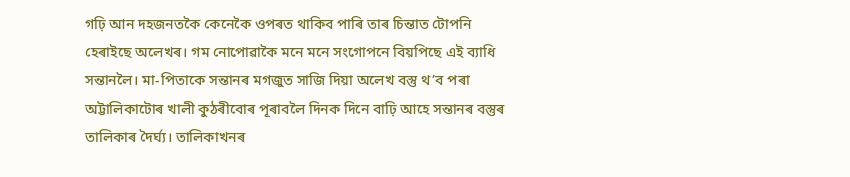গঢ়ি আন দহজনতকৈ কেনেকৈ ওপৰত থাকিব পাৰি তাৰ চিন্তাত টোপনি হেৰাইছে অলেখৰ। গম নোপোৱাকৈ মনে মনে সংগোপনে বিয়পিছে এই ব্যাধি সন্তানলৈ। মা-পিতাকে সন্তানৰ মগজুত সাজি দিয়া অলেখ বস্তু থ’ব পৰা অট্টালিকাটোৰ খালী কুঠৰীবোৰ পূৰাবলৈ দিনক দিনে বাঢ়ি আহে সন্তানৰ বস্তুৰ তালিকাৰ দৈৰ্ঘ্য। তালিকাখনৰ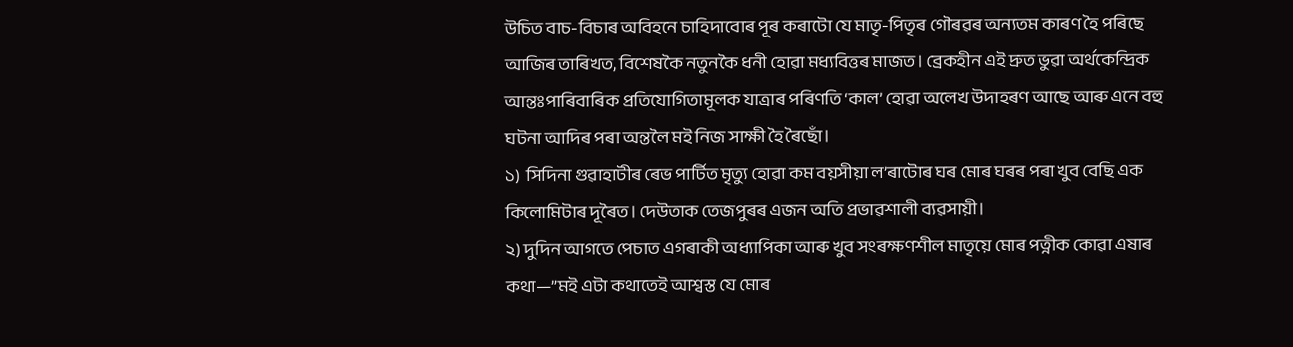উচিত বাচ-বিচাৰ অবিহনে চাহিদাবোৰ পূৰ কৰাটো যে মাতৃ-পিতৃৰ গৌৰৱৰ অন্যতম কাৰণ হৈ পৰিছে আজিৰ তাৰিখত, বিশেষকৈ নতুনকৈ ধনী হোৱা মধ্যবিত্তৰ মাজত। ব্রেকহীন এই দ্রুত ভুৱা অৰ্থকেন্দ্রিক আন্তঃপাৰিবাৰিক প্রতিযোগিতামূলক যাত্রাৰ পৰিণতি ‘কাল’ হোৱা অলেখ উদাহৰণ আছে আৰু এনে বহু ঘটনা আদিৰ পৰা অন্তলৈ মই নিজ সাক্ষী হৈ ৰৈছোঁ।
১)  সিদিনা গুৱাহাটীৰ ৰেভ পাৰ্টিত মৃত্যু হোৱা কম বয়সীয়া ল’ৰাটোৰ ঘৰ মোৰ ঘৰৰ পৰা খুব বেছি এক কিলোমিটাৰ দূৰৈত। দেউতাক তেজপুৰৰ এজন অতি প্রভাৱশালী ব্যৱসায়ী।
২) দুদিন আগতে পেচাত এগৰাকী অধ্যাপিকা আৰু খুব সংৰক্ষণশীল মাতৃয়ে মোৰ পত্নীক কোৱা এষাৰ কথা—”মই এটা কথাতেই আশ্বস্ত যে মোৰ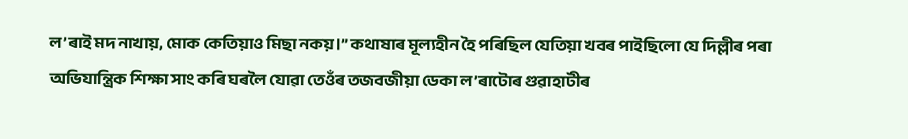ল’ৰাই মদ নাখায়, মোক কেতিয়াও মিছা নকয়।” কথাষাৰ মূল্যহীন হৈ পৰিছিল যেতিয়া খবৰ পাইছিলো যে দিল্লীৰ পৰা অভিযান্ত্ৰিক শিক্ষা সাং কৰি ঘৰলৈ যোৱা তেওঁৰ তজবজীয়া ডেকা ল’ৰাটোৰ গুৱাহাটীৰ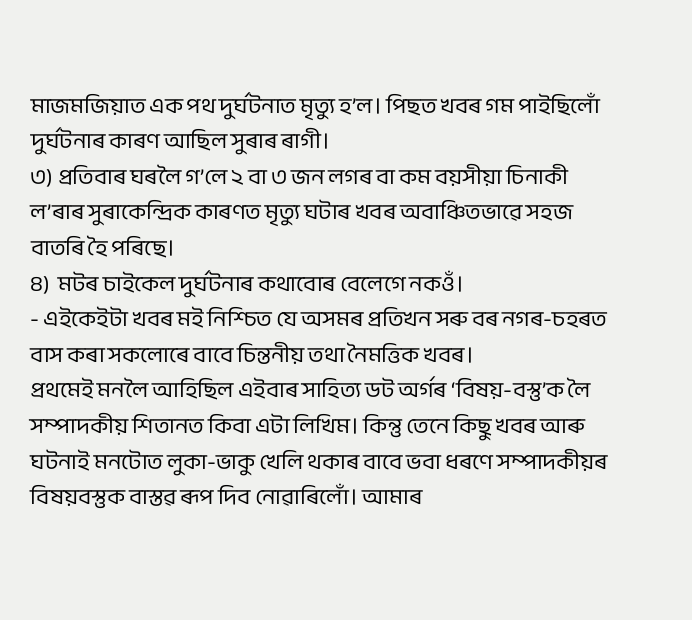মাজমজিয়াত এক পথ দুৰ্ঘটনাত মৃত্যু হ’ল। পিছত খবৰ গম পাইছিলোঁ দুৰ্ঘটনাৰ কাৰণ আছিল সুৰাৰ ৰাগী।
৩) প্রতিবাৰ ঘৰলৈ গ’লে ২ বা ৩ জন লগৰ বা কম বয়সীয়া চিনাকী ল’ৰাৰ সুৰাকেন্দ্রিক কাৰণত মৃত্যু ঘটাৰ খবৰ অবাঞ্চিতভাৱে সহজ বাতৰি হৈ পৰিছে।
৪)  মটৰ চাইকেল দুৰ্ঘটনাৰ কথাবোৰ বেলেগে নকওঁ।
- এইকেইটা খবৰ মই নিশ্চিত যে অসমৰ প্রতিখন সৰু বৰ নগৰ-চহৰত বাস কৰা সকলোৰে বাবে চিন্তনীয় তথা নৈমত্তিক খবৰ।
প্রথমেই মনলৈ আহিছিল এইবাৰ সাহিত্য ডট অৰ্গৰ ‘বিষয়-বস্তু’ক লৈ সম্পাদকীয় শিতানত কিবা এটা লিখিম। কিন্তু তেনে কিছু খবৰ আৰু ঘটনাই মনটোত লুকা-ভাকু খেলি থকাৰ বাবে ভবা ধৰণে সম্পাদকীয়ৰ বিষয়বস্তুক বাস্তৱ ৰূপ দিব নোৱাৰিলোঁ। আমাৰ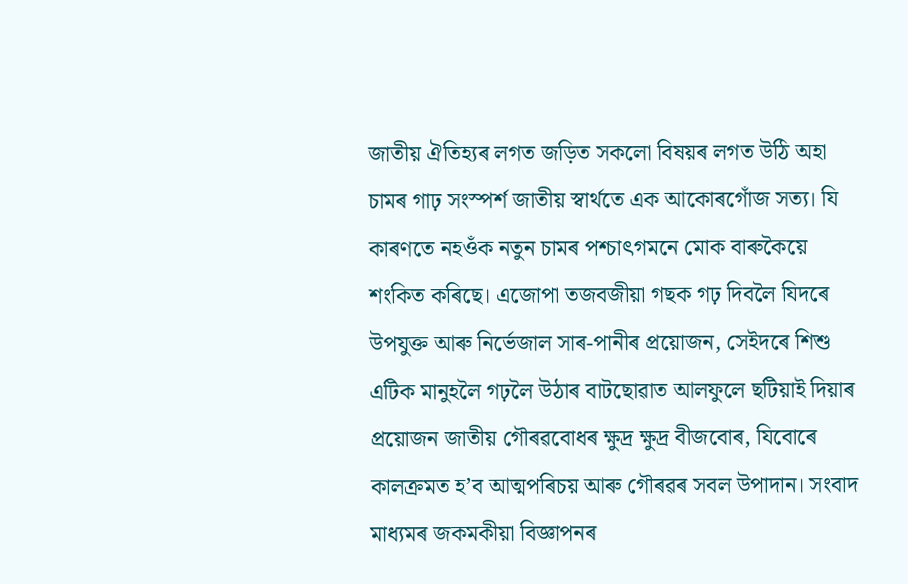জাতীয় ঐতিহ্যৰ লগত জড়িত সকলো বিষয়ৰ লগত উঠি অহা চামৰ গাঢ় সংস্পৰ্শ জাতীয় স্বাৰ্থতে এক আকোৰগোঁজ সত্য। যি কাৰণতে নহওঁক নতুন চামৰ পশ্চাৎগমনে মোক বাৰুকৈয়ে শংকিত কৰিছে। এজোপা তজবজীয়া গছক গঢ় দিবলৈ যিদৰে উপযুক্ত আৰু নিৰ্ভেজাল সাৰ-পানীৰ প্রয়োজন, সেইদৰে শিশু এটিক মানুহলৈ গঢ়লৈ উঠাৰ বাটছোৱাত আলফুলে ছটিয়াই দিয়াৰ প্রয়োজন জাতীয় গৌৰৱবোধৰ ক্ষুদ্র ক্ষুদ্র বীজবোৰ, যিবোৰে কালক্রমত হ’ব আত্মপৰিচয় আৰু গৌৰৱৰ সবল উপাদান। সংবাদ মাধ্যমৰ জকমকীয়া বিজ্ঞাপনৰ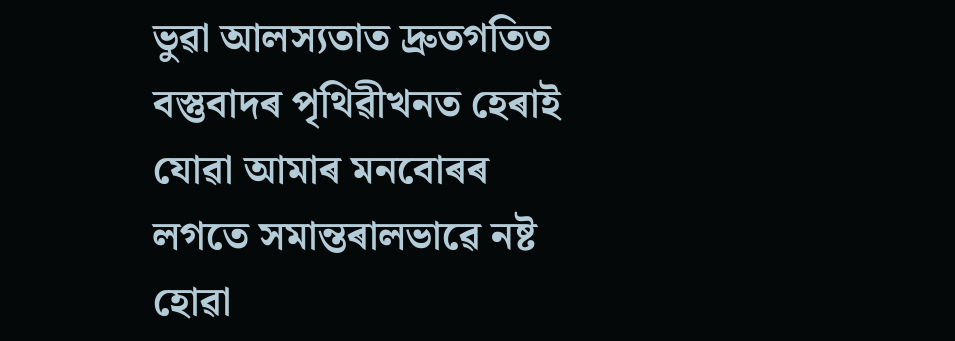ভুৱা আলস্যতাত দ্রুতগতিত বস্তুবাদৰ পৃথিৱীখনত হেৰাই যোৱা আমাৰ মনবোৰৰ লগতে সমান্তৰালভাৱে নষ্ট হোৱা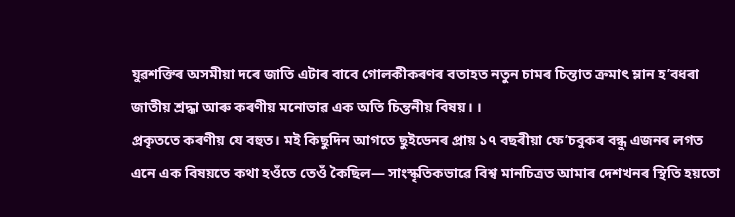যুৱশক্তিৰ অসমীয়া দৰে জাতি এটাৰ বাবে গোলকীকৰণৰ বতাহত নতুন চামৰ চিন্তাত ক্রমাৎ ম্লান হ’বধৰা জাতীয় শ্রদ্ধা আৰু কৰণীয় মনোভাৱ এক অতি চিন্তনীয় বিষয়। ।
প্রকৃততে কৰণীয় যে বহুত। মই কিছুদিন আগতে ছুইডেনৰ প্রায় ১৭ বছৰীয়া ফে’চবুকৰ বন্ধু এজনৰ লগত এনে এক বিষয়তে কথা হওঁতে তেওঁ কৈছিল— সাংস্কৃতিকভাৱে বিশ্ব মানচিত্রত আমাৰ দেশখনৰ স্থিতি হয়তো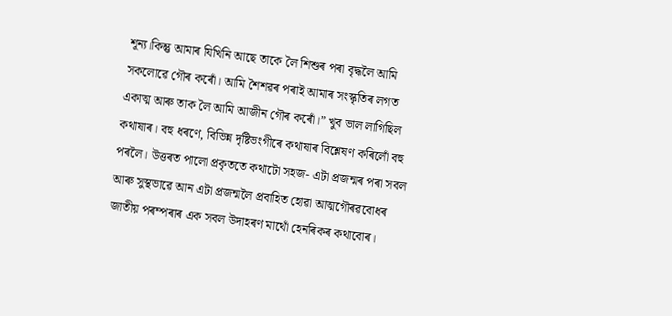শূন্য।কিন্তু আমাৰ যিখিনি আছে তাকে লৈ শিশুৰ পৰা বৃদ্ধলৈ আমি সকলোৱে গৌৰ কৰোঁ। আমি শৈশৱৰ পৰাই আমাৰ সংস্কৃতিৰ লগত একাত্ম আৰু তাক লৈ আমি আজীন গৌৰ কৰোঁ।” খুব ভাল লাগিছিল কথাষাৰ। বহু ধৰণে, বিভিন্ন দৃষ্টিভংগীৰে কথাষাৰ বিশ্লেষণ কৰিলোঁ বহু পৰলৈ। উত্তৰত পালো প্রকৃততে কথাটো সহজ- এটা প্রজন্মৰ পৰা সবল আৰু সুস্থভাৱে আন এটা প্রজন্মলৈ প্ৰবাহিত হোৱা আত্মগৌৰৱবোধৰ জাতীয় পৰম্পৰাৰ এক সবল উদাহৰণ মাথোঁ হেনৰিকৰ কথাবোৰ।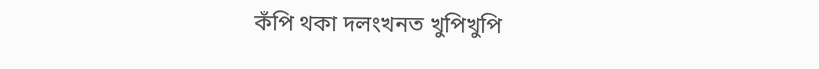কঁপি থকা দলংখনত খুপিখুপি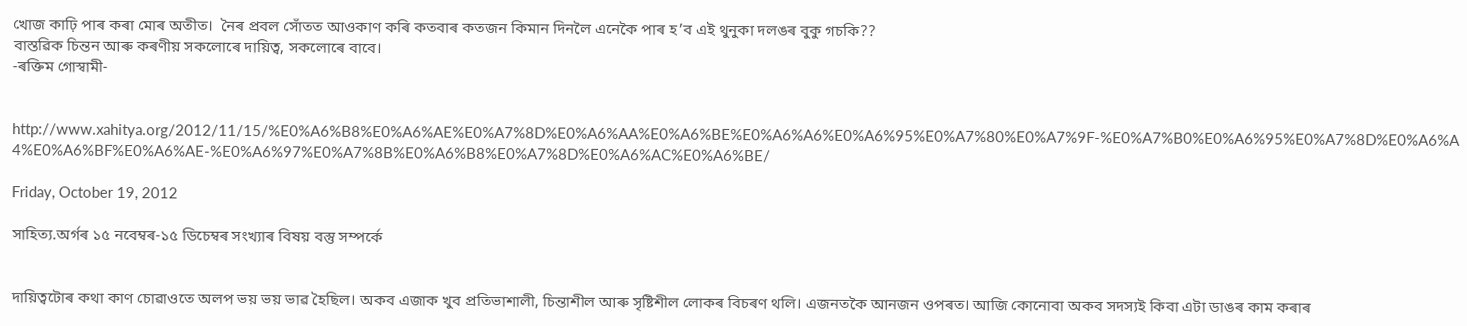খোজ কাঢ়ি পাৰ কৰা মোৰ অতীত।  নৈৰ প্রবল সোঁতত আওকাণ কৰি কতবাৰ কতজন কিমান দিনলৈ এনেকৈ পাৰ হ’ব এই থুনুকা দলঙৰ বুকু গচকি??
বাস্তৱিক চিন্তন আৰু কৰণীয় সকলোৰে দায়িত্ব, সকলোৰে বাবে।
-ৰক্তিম গোস্বামী-


http://www.xahitya.org/2012/11/15/%E0%A6%B8%E0%A6%AE%E0%A7%8D%E0%A6%AA%E0%A6%BE%E0%A6%A6%E0%A6%95%E0%A7%80%E0%A7%9F-%E0%A7%B0%E0%A6%95%E0%A7%8D%E0%A6%A4%E0%A6%BF%E0%A6%AE-%E0%A6%97%E0%A7%8B%E0%A6%B8%E0%A7%8D%E0%A6%AC%E0%A6%BE/

Friday, October 19, 2012

সাহিত্য.অৰ্গৰ ১৫ নবেম্বৰ-১৫ ডিচেম্বৰ সংখ্যাৰ বিষয় বস্তু সম্পৰ্কে


দায়িত্বটোৰ কথা কাণ চোৱাওতে অলপ ভয় ভয় ভাৱ হৈছিল। অকব এজাক খুব প্রতিভাশালী, চিন্তাশীল আৰু সৃষ্টিশীল লোকৰ বিচৰণ থলি। এজনতকৈ আনজন ওপৰত। আজি কোনোবা অকব সদস্যই কিবা এটা ডাঙৰ কাম কৰাৰ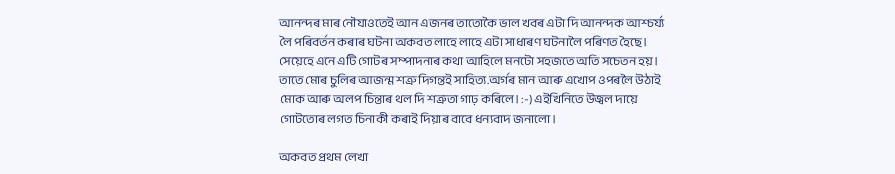আনন্দৰ মাৰ নৌযাওতেই আন এজনৰ তাতোকৈ ভাল খবৰ এটা দি আনন্দক আশ্চৰ্য্য লৈ পৰিবৰ্তন কৰাৰ ঘটনা অকবত লাহে লাহে এটা সাধাৰণ ঘটনালৈ পৰিণত হৈছে। সেয়েহে এনে এটি গোটৰ সম্পাদনাৰ কথা আহিলে মনটো সহজতে অতি সচেতন হয়। তাতে মোৰ চুলিৰ আজন্ম শত্রু দিগন্তই সাহিত্য.অৰ্গৰ মান আৰু এখোপ ওপৰলৈ উঠাই মোক আৰু অলপ চিন্তাৰ থল দি শত্রুতা গাঢ় কৰিলে। :-) এইখিনিতে উজ্বল দায়ে গোটতোৰ লগত চিনাকী কৰাই দিয়াৰ বাবে ধন্যবাদ জনালো।

অকবত প্রথম লেখা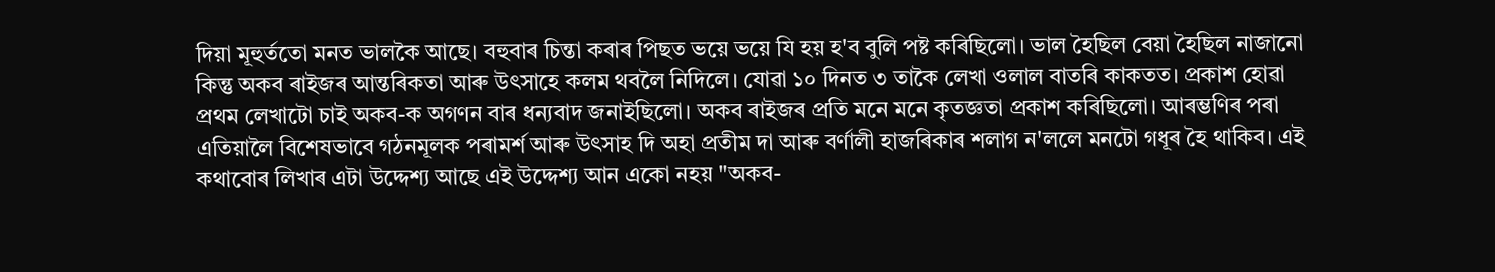দিয়া মূহুৰ্ততো মনত ভালকৈ আছে। বহুবাৰ চিন্তা কৰাৰ পিছত ভয়ে ভয়ে যি হয় হ'ব বুলি পষ্ট কৰিছিলো। ভাল হৈছিল বেয়া হৈছিল নাজানো কিন্তু অকব ৰাইজৰ আন্তৰিকতা আৰু উৎসাহে কলম থবলৈ নিদিলে। যোৱা ১০ দিনত ৩ তাকৈ লেখা ওলাল বাতৰি কাকতত। প্রকাশ হোৱা প্রথম লেখাটো চাই অকব-ক অগণন বাৰ ধন্যবাদ জনাইছিলো। অকব ৰাইজৰ প্রতি মনে মনে কৃতজ্ঞতা প্রকাশ কৰিছিলো। আৰম্ভণিৰ পৰা এতিয়ালৈ বিশেষভাবে গঠনমূলক পৰামৰ্শ আৰু উৎসাহ দি অহা প্রতীম দা আৰু বৰ্ণালী হাজৰিকাৰ শলাগ ন'ললে মনটো গধূৰ হৈ থাকিব। এই কথাবোৰ লিখাৰ এটা উদ্দেশ্য আছে এই উদ্দেশ্য আন একো নহয় "অকব-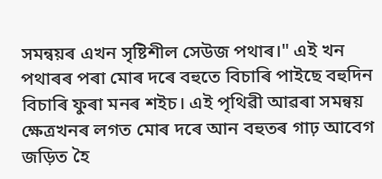সমন্বয়ৰ এখন সৃষ্টিশীল সেউজ পথাৰ।" এই খন পথাৰৰ পৰা মোৰ দৰে বহুতে বিচাৰি পাইছে বহুদিন বিচাৰি ফুৰা মনৰ শইচ। এই পৃথিৱী আৱৰা সমন্বয় ক্ষেত্রখনৰ লগত মোৰ দৰে আন বহুতৰ গাঢ় আবেগ জড়িত হৈ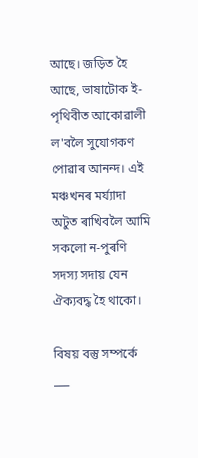আছে। জড়িত হৈ আছে, ভাষাটোক ই-পৃথিবীত আকোৱালী ল'বলৈ সুযোগকণ পোৱাৰ আনন্দ। এই মঞ্চখনৰ মৰ্য্যাদা অটুত ৰাখিবলৈ আমি সকলো ন-পুৰণি সদস্য সদায় যেন ঐক্যবদ্ধ হৈ থাকো।

বিষয় বস্তু সম্পৰ্কে
___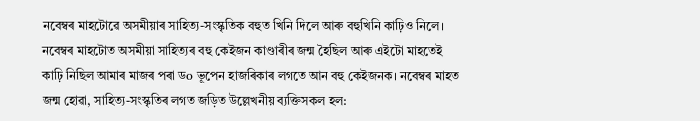নবেম্বৰ মাহটোৱে অসমীয়াৰ সাহিত্য-সংস্কৃতিক বহুত খিনি দিলে আৰু বহুখিনি কাঢ়িও নিলে। নবেম্বৰ মাহটোত অসমীয়া সাহিত্যৰ বহু কেইজন কাণ্ডাৰীৰ জন্ম হৈছিল আৰু এইটো মাহতেই কাঢ়ি নিছিল আমাৰ মাজৰ পৰা ডo ভূপেন হাজৰিকাৰ লগতে আন বহু কেইজনক। নবেম্বৰ মাহত জন্ম হোৱা, সাহিত্য-সংস্কৃতিৰ লগত জড়িত উল্লেখনীয় ব্যক্তিসকল হল: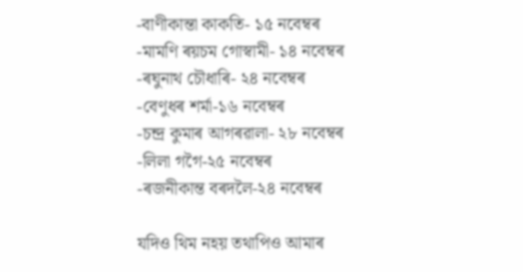-বাণীকান্তা কাকতি- ১৫ নবেম্বৰ
-মামণি ৰয়চম গোস্বামী- ১৪ নবেম্বৰ
-ৰঘুনাথ চৌধাৰি- ২৪ নবেম্বৰ
-বেণুধৰ শৰ্মা-১৬ নবেম্বৰ
-চন্দ্র কুমাৰ আগৰৱালা- ২৮ নবেম্বৰ
-লিলা গগৈ-২৫ নবেম্বৰ
-ৰজনীকান্ত বৰদলৈ-২৪ নবেম্বৰ

যদিও থিম নহয় তথাপিও আমাৰ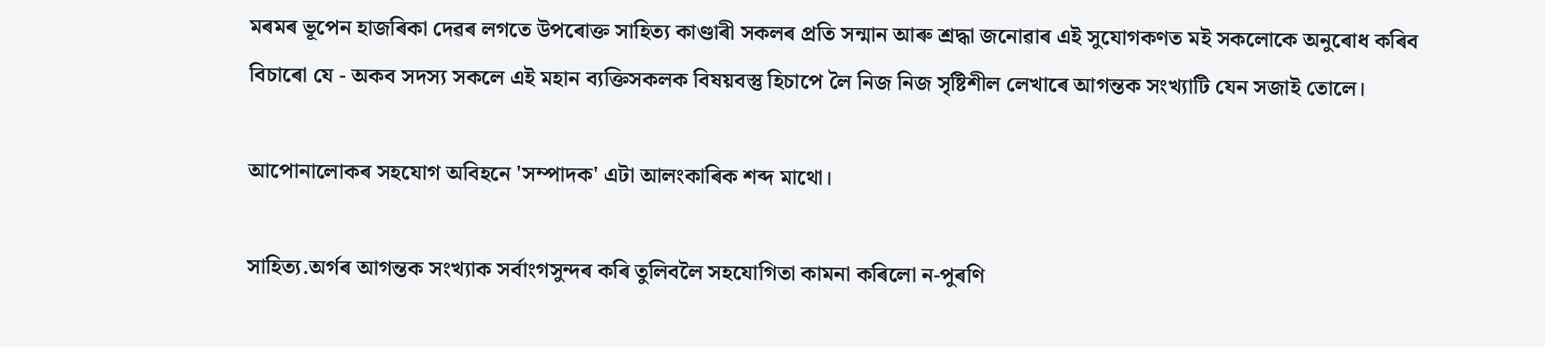মৰমৰ ভূপেন হাজৰিকা দেৱৰ লগতে উপৰোক্ত সাহিত্য কাণ্ডাৰী সকলৰ প্রতি সন্মান আৰু শ্রদ্ধা জনোৱাৰ এই সুযোগকণত মই সকলোকে অনুৰোধ কৰিব বিচাৰো যে - অকব সদস্য সকলে এই মহান ব্যক্তিসকলক বিষয়বস্তু হিচাপে লৈ নিজ নিজ সৃষ্টিশীল লেখাৰে আগন্তক সংখ্যাটি যেন সজাই তোলে।

আপোনালোকৰ সহযোগ অবিহনে 'সম্পাদক' এটা আলংকাৰিক শব্দ মাথো।

সাহিত্য.অৰ্গৰ আগন্তক সংখ্যাক সৰ্বাংগসুন্দৰ কৰি তুলিবলৈ সহযোগিতা কামনা কৰিলো ন-পুৰণি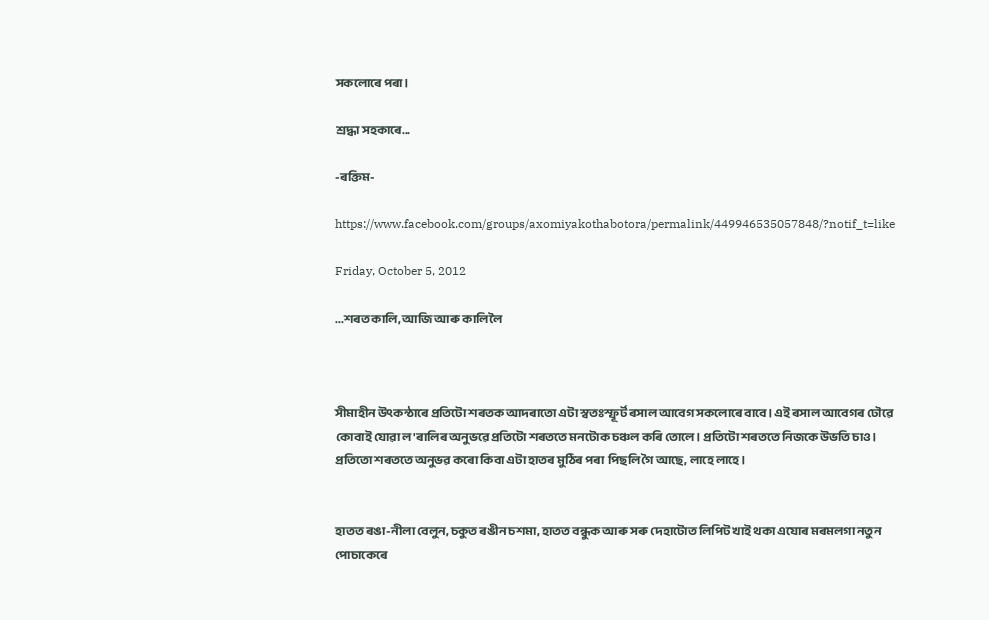সকলোৰে পৰা।

শ্রদ্ধা সহকাৰে...

-ৰক্তিম-

https://www.facebook.com/groups/axomiyakothabotora/permalink/449946535057848/?notif_t=like

Friday, October 5, 2012

...শৰত কালি, আজি আৰু কালিলৈ



সীমাহীন উৎকন্ঠাৰে প্রতিটো শৰতক আদৰাতো এটা স্বতঃস্ফূৰ্ট ৰসাল আবেগ সকলোৰে বাবে। এই ৰসাল আবেগৰ ঢৌৱে কোবাই যোৱা ল'ৰালিৰ অনুভৱে প্রতিটো শৰততে মনটোক চঞ্চল কৰি তোলে। প্রতিটো শৰততে নিজকে উভতি চাও। প্রতিতো শৰততে অনুভৱ কৰো কিবা এটা হাতৰ মুঠিৰ পৰা  পিছলি গৈ আছে, লাহে লাহে।


হাতত ৰঙা-নীলা বেলুন, চকুত ৰঙীন চশমা, হাতত বন্ধুক আৰু সৰু দেহাটোত লিপিট খাই থকা এযোৰ মৰমলগা নতুন পোচাকেৰে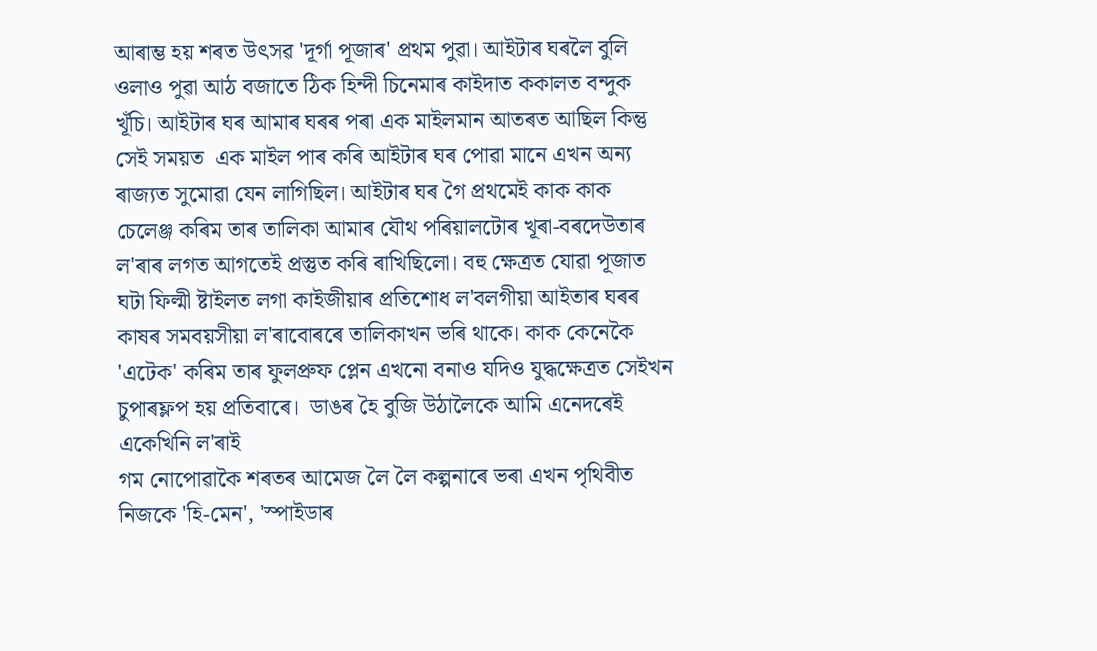আৰাম্ভ হয় শৰত উৎসৱ 'দূৰ্গা পূজাৰ' প্রথম পুৱা। আইটাৰ ঘৰলৈ বুলি ওলাও পুৱা আঠ বজাতে ঠিক হিন্দী চিনেমাৰ কাইদাত ককালত বন্দুক খূঁচি। আইটাৰ ঘৰ আমাৰ ঘৰৰ পৰা এক মাইলমান আতৰত আছিল কিন্তু সেই সময়ত  এক মাইল পাৰ কৰি আইটাৰ ঘৰ পোৱা মানে এখন অন্য ৰাজ্যত সুমোৱা যেন লাগিছিল। আইটাৰ ঘৰ গৈ প্রথমেই কাক কাক চেলেঞ্জ কৰিম তাৰ তালিকা আমাৰ যৌথ পৰিয়ালটোৰ খূৰা-বৰদেউতাৰ ল'ৰাৰ লগত আগতেই প্রস্তুত কৰি ৰাখিছিলো। বহু ক্ষেত্রত যোৱা পূজাত ঘটা ফিল্মী ষ্টাইলত লগা কাইজীয়াৰ প্রতিশোধ ল'বলগীয়া আইতাৰ ঘৰৰ কাষৰ সমবয়সীয়া ল'ৰাবোৰৰে তালিকাখন ভৰি থাকে। কাক কেনেকৈ 'এটেক' কৰিম তাৰ ফুলপ্রুফ প্লেন এখনো বনাও যদিও যুদ্ধক্ষেত্রত সেইখন চুপাৰফ্লপ হয় প্রতিবাৰে।  ডাঙৰ হৈ বুজি উঠালৈকে আমি এনেদৰেই একেখিনি ল'ৰাই
গম নোপোৱাকৈ শৰতৰ আমেজ লৈ লৈ কল্পনাৰে ভৰা এখন পৃথিবীত নিজকে 'হি-মেন', 'স্পাইডাৰ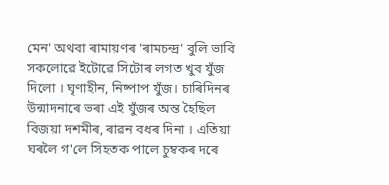মেন' অথবা ৰামায়ণৰ 'ৰামচন্দ্র' বুলি ভাবি সকলোৱে ইটোৱে সিটোৰ লগত খুব যুঁজ দিলো । ঘৃণাহীন, নিষ্পাপ যুঁজ। চাৰিদিনৰ উন্মাদনাৰে ভৰা এই যুঁজৰ অন্ত হৈছিল বিজয়া দশমীৰ, ৰাৱন বধৰ দিনা । এতিয়া ঘৰলৈ গ'লে সিহতক পালে চুম্বকৰ দৰে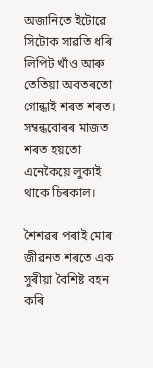অজানিতে ইটোৱে সিটোক সাৱতি ধৰি লিপিট খাঁও আৰু তেতিয়া অবতৰতো গোন্ধাই শৰত শৰত। সম্বন্ধবোৰৰ মাজত শৰত হয়তো এনেকৈয়ে লুকাই থাকে চিৰকাল।

শৈশৱৰ পৰাই মোৰ জীৱনত শৰতে এক সুৰীয়া বৈশিষ্ট বহন কৰি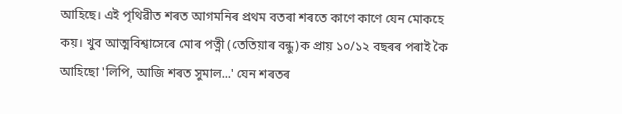আহিছে। এই পৃথিৱীত শৰত আগমনিৰ প্রথম বতৰা শৰতে কাণে কাণে যেন মোকহে কয়। খুব আত্মবিশ্বাসেৰে মোৰ পত্নী (তেতিয়াৰ বন্ধু)ক প্রায় ১০/১২ বছৰৰ পৰাই কৈ আহিছো 'লিপি, আজি শৰত সুমাল...' যেন শৰতৰ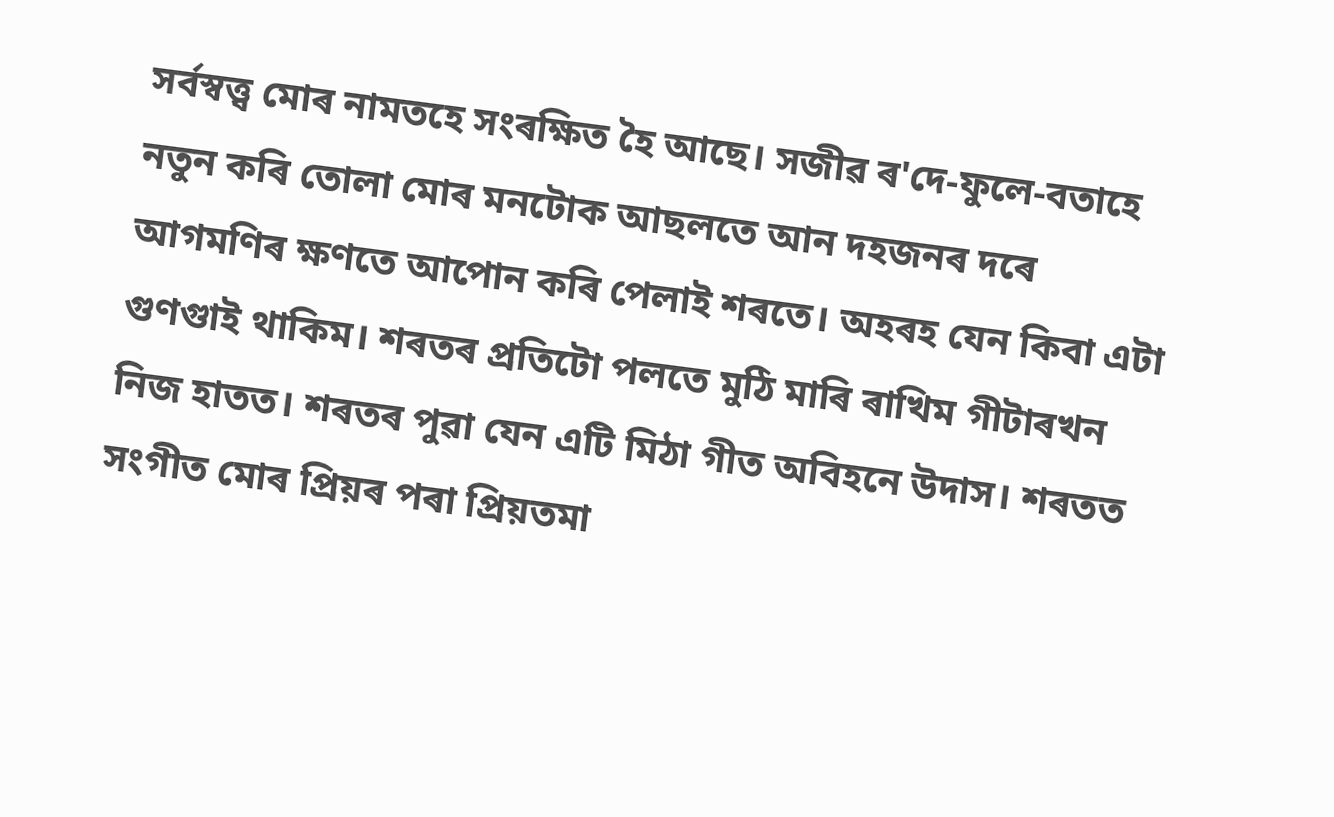সৰ্বস্বত্ত্ব মোৰ নামতহে সংৰক্ষিত হৈ আছে। সজীৱ ৰ'দে-ফুলে-বতাহে নতুন কৰি তোলা মোৰ মনটোক আছলতে আন দহজনৰ দৰে আগমণিৰ ক্ষণতে আপোন কৰি পেলাই শৰতে। অহৰহ যেন কিবা এটা গুণগুাই থাকিম। শৰতৰ প্রতিটো পলতে মুঠি মাৰি ৰাখিম গীটাৰখন নিজ হাতত। শৰতৰ পুৱা যেন এটি মিঠা গীত অবিহনে উদাস। শৰতত সংগীত মোৰ প্রিয়ৰ পৰা প্রিয়তমা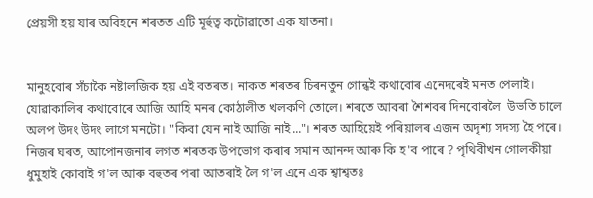প্রেয়সী হয় যাৰ অবিহনে শৰতত এটি মূৰ্হুত্ব কটোৱাতো এক যাতনা।


মানুহবোৰ সঁচাকৈ নষ্টালজিক হয় এই বতৰত। নাকত শৰতৰ চিৰনতুন গোন্ধই কথাবোৰ এনেদৰেই মনত পেলাই। যোৱাকালিৰ কথাবোৰে আজি আহি মনৰ কোঠালীত খলকণি তোলে। শৰতে আবৰা শৈশবৰ দিনবোৰলৈ  উভতি চালে অলপ উদং উদং লাগে মনটো। "কিবা যেন নাই আজি নাই..."। শৰত আহিয়েই পৰিয়ালৰ এজন অদৃশ্য সদস্য হৈ পৰে। নিজৰ ঘৰত, আপোনজনাৰ লগত শৰতক উপভোগ কৰাৰ সমান আনন্দ আৰু কি হ'ব পাৰে ? পৃথিবীখন গোলকীয়া ধুমুহাই কোবাই গ'ল আৰু বহুতৰ পৰা আতৰাই লৈ গ'ল এনে এক শ্বাশ্বতঃ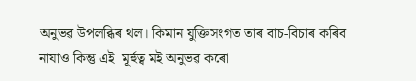অনুভৱ উপলব্ধিৰ থল। কিমান যুক্তিসংগত তাৰ বাচ-বিচাৰ কৰিব নাযাও কিন্তু এই  মূৰ্হুত্ব মই অনুভৱ কৰো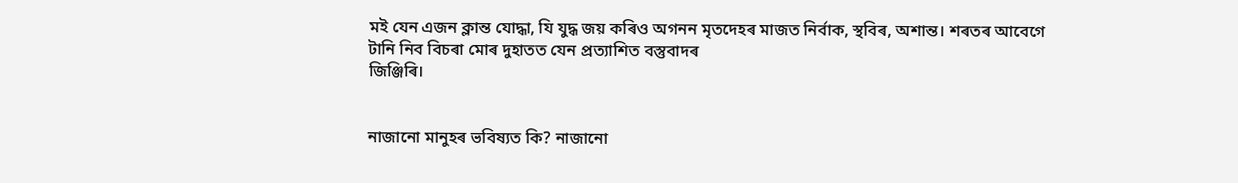মই যেন এজন ক্লান্ত যোদ্ধা, যি যুদ্ধ জয় কৰিও অগনন মৃতদেহৰ মাজত নিৰ্বাক, স্থবিৰ, অশান্ত। শৰতৰ আবেগে টানি নিব বিচৰা মোৰ দুহাতত যেন প্রত্যাশিত বস্তুবাদৰ
জিঞ্জিৰি।


নাজানো মানুহৰ ভবিষ্যত কি? নাজানো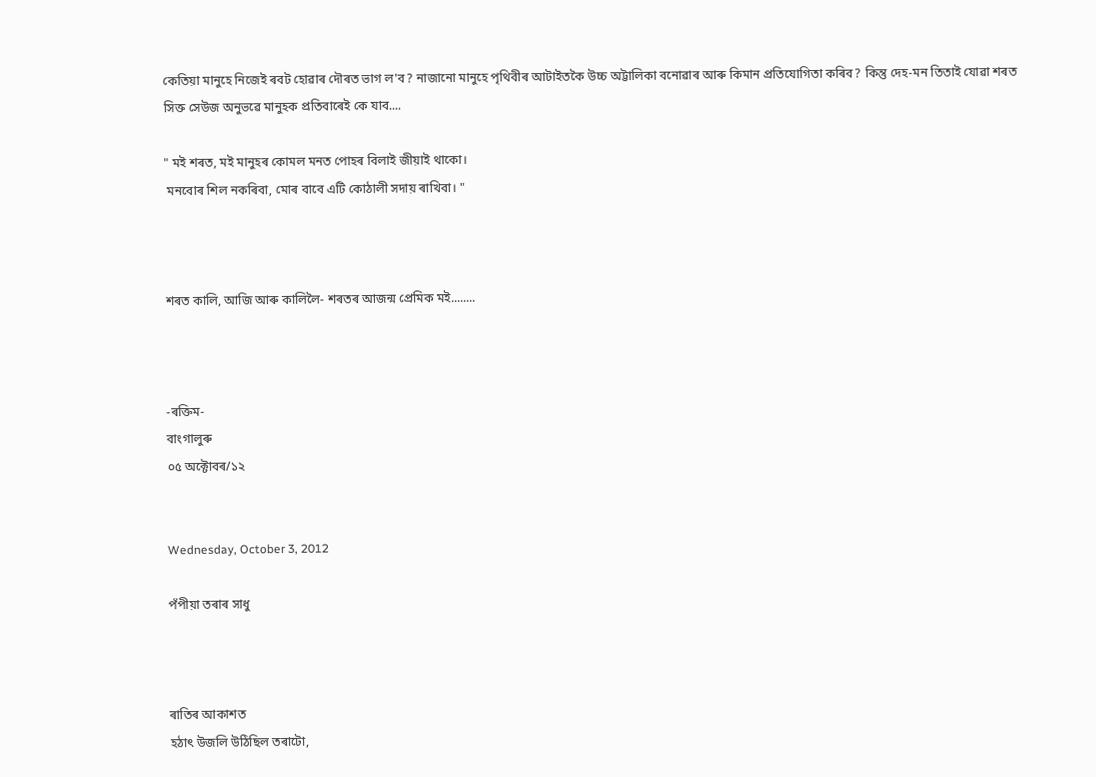কেতিয়া মানুহে নিজেই ৰবট হোৱাৰ দৌৰত ভাগ ল'ব? নাজানো মানুহে পৃথিবীৰ আটাইতকৈ উচ্চ অট্টালিকা বনোৱাৰ আৰু কিমান প্রতিযোগিতা কৰিব? কিন্তু দেহ-মন তিতাই যোৱা শৰত সিক্ত সেউজ অনুভৱে মানুহক প্রতিবাৰেই কে যাব....

" মই শৰত, মই মানুহৰ কোমল মনত পোহৰ বিলাই জীয়াই থাকো।
 মনবোৰ শিল নকৰিবা, মোৰ বাবে এটি কোঠালী সদায় ৰাখিবা। "



শৰত কালি, আজি আৰু কালিলৈ- শৰতৰ আজন্ম প্রেমিক মই........



-ৰক্তিম-
বাংগালুৰু
০৫ অক্টোবৰ/১২


Wednesday, October 3, 2012

পঁপীয়া তৰাৰ সাধু



ৰাতিৰ আকাশত
হঠাৎ উজলি উঠিছিল তৰাটো,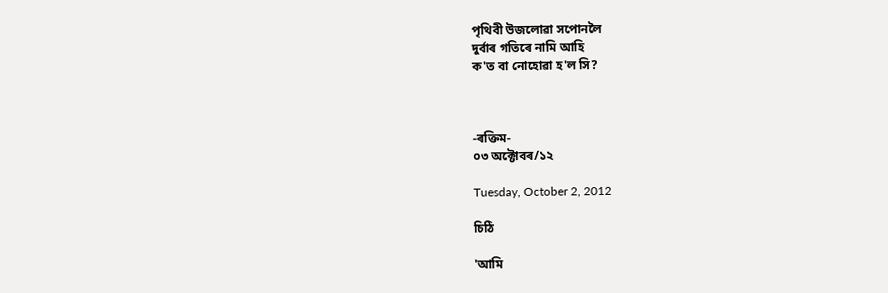পৃথিবী উজলোৱা সপোনলৈ
দুৰ্বাৰ গতিৰে নামি আহি
ক'ত বা নোহোৱা হ'ল সি?



-ৰক্তিম-
০৩ অক্টোবৰ/১২

Tuesday, October 2, 2012

চিঠি

'আমি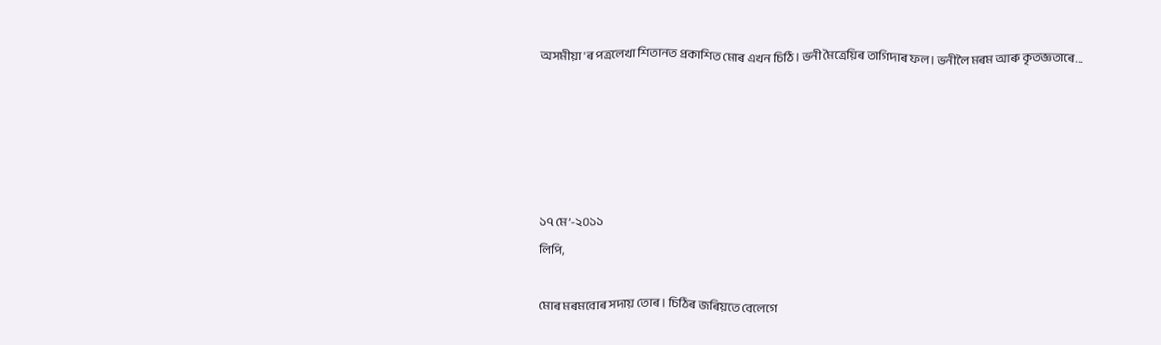অসমীয়া'ৰ পত্রলেখা শিতানত প্রকাশিত মোৰ এখন চিঠি। ভনী মৈত্রেয়িৰ তাগিদাৰ ফল। ভনীলৈ মৰম আৰু কৃতজ্ঞতাৰে...





১৭ মে’-২০১১
লিপি,

মোৰ মৰমবোৰ সদায় তোৰ। চিঠিৰ জৰিয়তে বেলেগে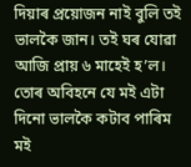দিয়াৰ প্রয়োজন নাই বুলি তই ভালকৈ জান। তই ঘৰ যোৱা আজি প্রায় ৬ মাহেই হ’ল। তোৰ অবিহনে যে মই এটা দিনো ভালকৈ কটাব পাৰিম মই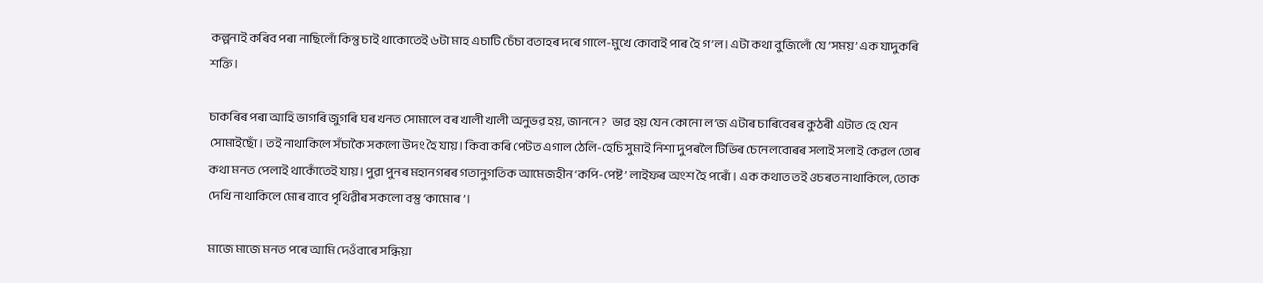কল্পনাই কৰিব পৰা নাছিলোঁ কিন্তু চাই থাকোতেই ৬টা মাহ এচাটি চেঁচা বতাহৰ দৰে গালে-মুখে কোবাই পাৰ হৈ গ’ল। এটা কথা বুজিলোঁ যে ‘সময়’ এক যাদুকৰি শক্তি।

চাকৰিৰ পৰা আহি ভাগৰি জুগৰি ঘৰ খনত সোমালে বৰ খালী খালী অনুভৱ হয়, জাননে?  ভাৱ হয় যেন কোনো ল’জ এটাৰ চাৰিবেৰৰ কুঠৰী এটাত হে যেন সোমাইছোঁ। তই নাথাকিলে সঁচাকৈ সকলো উদং হৈ যায়। কিবা কৰি পেটত এগাল ঠেলি-হেচি সুমাই নিশা দুপৰলৈ টিভিৰ চেনেলবোৰৰ সলাই সলাই কেৱল তোৰ কথা মনত পেলাই থাকোঁতেই যায়। পুৱা পুনৰ মহানগৰৰ গতানুগতিক আমেজহীন ‘কপি-পেষ্ট’ লাইফৰ অংশ হৈ পৰোঁ। এক কথাত তই ওচৰত নাথাকিলে, তোক দেখি নাথাকিলে মোৰ বাবে পৃথিৱীৰ সকলো বস্তু ‘কামোৰ’।

মাজে মাজে মনত পৰে আমি দেওঁবাৰে সন্ধিয়া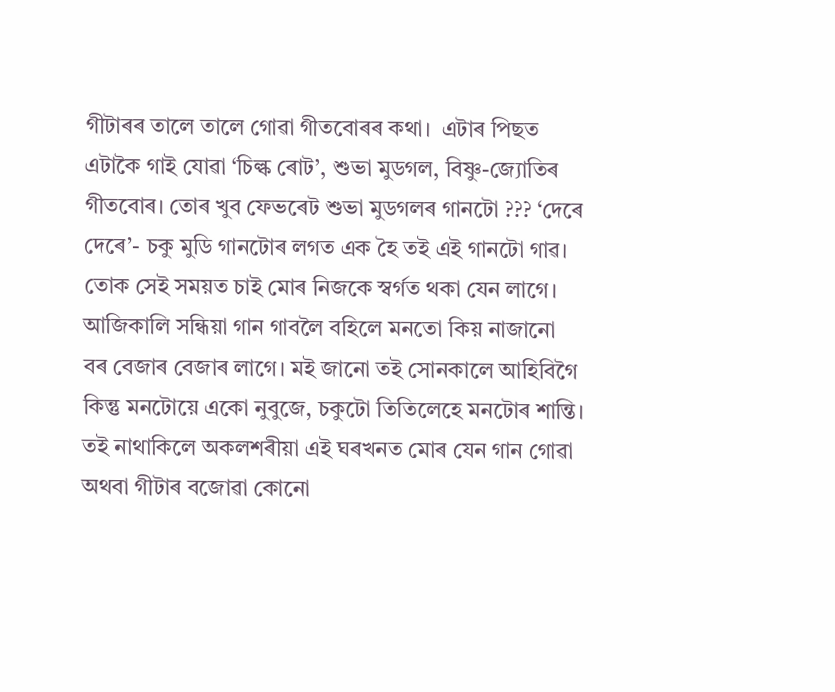গীটাৰৰ তালে তালে গোৱা গীতবোৰৰ কথা।  এটাৰ পিছত এটাকৈ গাই যোৱা ‘চিল্ক ৰোট’, শুভা মুডগল, বিষ্ণু-জ্যোতিৰ গীতবোৰ। তোৰ খুব ফেভৰেট শুভা মুডগলৰ গানটো ??? ‘দেৰে দেৰে’- চকু মুডি গানটোৰ লগত এক হৈ তই এই গানটো গাৱ। তোক সেই সময়ত চাই মোৰ নিজকে স্বৰ্গত থকা যেন লাগে। আজিকালি সন্ধিয়া গান গাবলৈ বহিলে মনতো কিয় নাজানো বৰ বেজাৰ বেজাৰ লাগে। মই জানো তই সোনকালে আহিবিগৈ কিন্তু মনটোয়ে একো নুবুজে, চকুটো তিতিলেহে মনটোৰ শান্তি। তই নাথাকিলে অকলশৰীয়া এই ঘৰখনত মোৰ যেন গান গোৱা অথবা গীটাৰ বজোৱা কোনো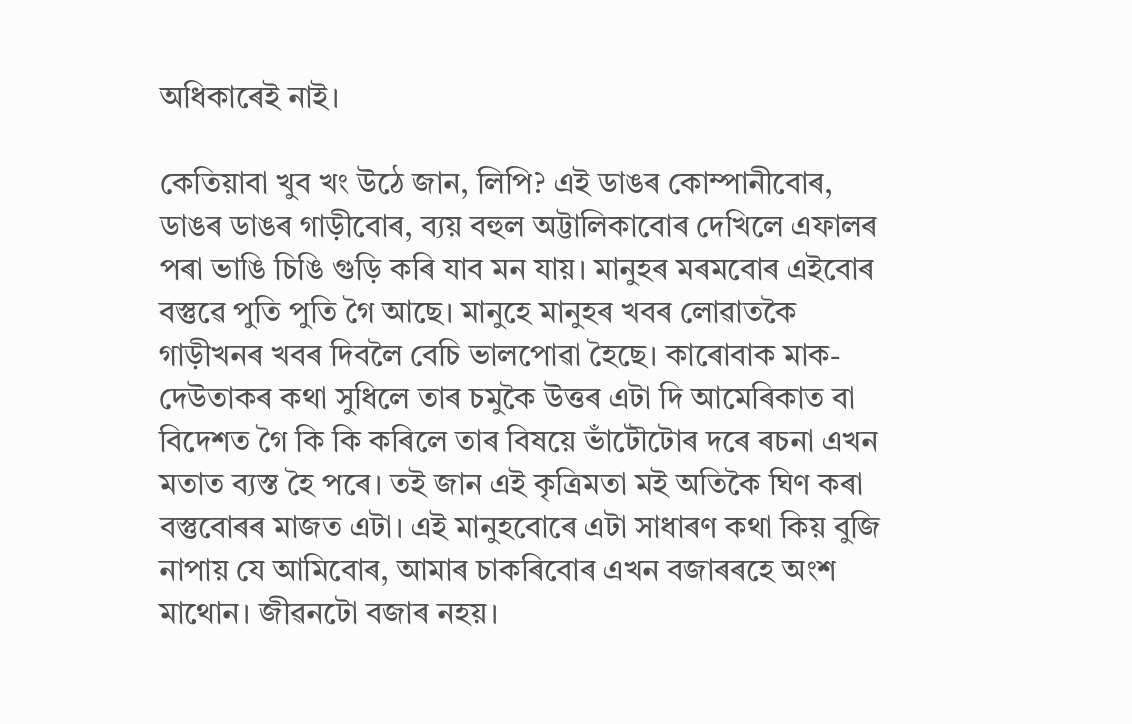অধিকাৰেই নাই।

কেতিয়াবা খুব খং উঠে জান, লিপি? এই ডাঙৰ কোম্পানীবোৰ, ডাঙৰ ডাঙৰ গাড়ীবোৰ, ব্যয় বহুল অট্টালিকাবোৰ দেখিলে এফালৰ পৰা ভাঙি চিঙি গুড়ি কৰি যাব মন যায়। মানুহৰ মৰমবোৰ এইবোৰ বস্তুৱে পুতি পুতি গৈ আছে। মানুহে মানুহৰ খবৰ লোৱাতকৈ গাড়ীখনৰ খবৰ দিবলৈ বেচি ভালপোৱা হৈছে। কাৰোবাক মাক-দেউতাকৰ কথা সুধিলে তাৰ চমুকৈ উত্তৰ এটা দি আমেৰিকাত বা বিদেশত গৈ কি কি কৰিলে তাৰ বিষয়ে ভাঁটৌটোৰ দৰে ৰচনা এখন মতাত ব্যস্ত হৈ পৰে। তই জান এই কৃত্রিমতা মই অতিকৈ ঘিণ কৰা বস্তুবোৰৰ মাজত এটা। এই মানুহবোৰে এটা সাধাৰণ কথা কিয় বুজি নাপায় যে আমিবোৰ, আমাৰ চাকৰিবোৰ এখন বজাৰৰহে অংশ মাথোন। জীৱনটো বজাৰ নহয়।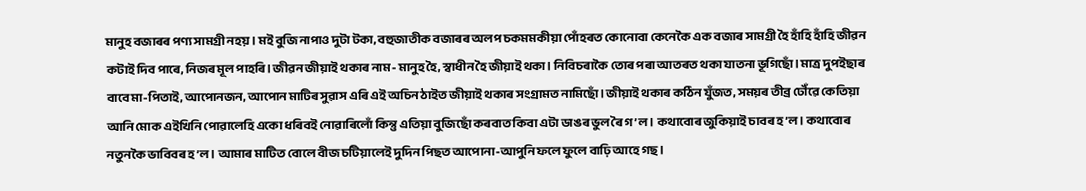মানুহ বজাৰৰ পণ্য সামগ্রী নহয়। মই বুজি নাপাও দুটা টকা, বহুজাতীক বজাৰৰ অলপ চকমমকীয়া পোঁহৰত কোনোবা কেনেকৈ এক বজাৰ সামগ্রী হৈ হাঁহি হাঁহি জীৱন কটাই দিব পাৰে, নিজৰ মূল পাহৰি। জীৱন জীয়াই থকাৰ নাম - মানুহ হৈ, স্বাধীন হৈ জীয়াই থকা। নিবিচৰাকৈ তোৰ পৰা আতৰত থকা যাতনা ভূগিছোঁ। মাত্র দুপইছাৰ বাবে মা-পিতাই, আপোনজন, আপোন মাটিৰ সুৱাস এৰি এই অচিন ঠাইত জীয়াই থকাৰ সংগ্রামত নামিছোঁ। জীয়াই থকাৰ কঠিন যুঁজত, সময়ৰ তীব্র ঢৌঁৱে কেতিয়া আনি মোক এইখিনি পোৱালেহি একো ধৰিবই নোৱাৰিলোঁ কিন্তু এতিয়া বুজিছোঁ কৰবাত কিবা এটা ডাঙৰ ভুল ৰৈ গ’ল। কথাবোৰ জুকিয়াই চাবৰ হ’ল। কথাবোৰ নতুনকৈ ভাবিবৰ হ’ল। আমাৰ মাটিত বোলে বীজ চটিয়ালেই দুদিন পিছত আপোনা-আপুনি ফলে ফুলে বাঢ়ি আহে গছ।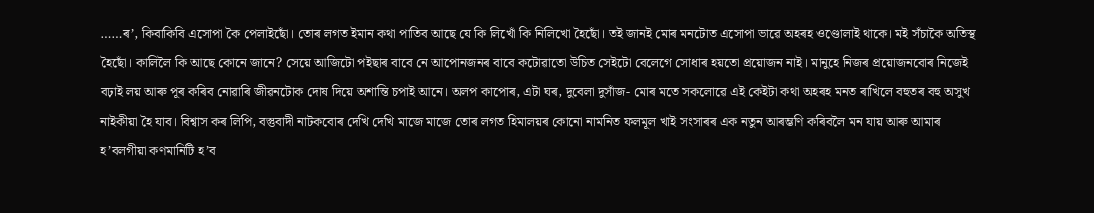……ৰ’, কিবাকিবি এসোপা কৈ পেলাইছোঁ। তোৰ লগত ইমান কথা পাতিব আছে যে কি লিখোঁ কি নিলিখো হৈছোঁ। তই জানই মোৰ মনটোত এসোপা ভাৱে অহৰহ ওণ্ডোলাই থাকে। মই সঁচাকৈ অতিস্থ হৈছোঁ। কালিলৈ কি আছে কোনে জানে? সেয়ে আজিটো পইছাৰ বাবে নে আপোনজনৰ বাবে কটোৱাতো উচিত সেইটো বেলেগে সোধাৰ হয়তো প্রয়োজন নাই। মানুহে নিজৰ প্রয়োজনবোৰ নিজেই বঢ়াই লয় আৰু পূৰ কৰিব নোৱাৰি জীৱনটোক দোষ দিয়ে অশান্তি চপাই আনে। অলপ কাপোৰ, এটা ঘৰ, দুবেলা দুসাঁজ- মোৰ মতে সকলোৱে এই কেইটা কথা অহৰহ মনত ৰাখিলে বহুতৰ বহু অসুখ নাইকীয়া হৈ যাব। বিশ্বাস কৰ লিপি, বস্তুবাদী নাটকবোৰ দেখি দেখি মাজে মাজে তোৰ লগত হিমালয়ৰ কোনো নামনিত ফলমূল খাই সংসাৰৰ এক নতুন আৰম্ভণি কৰিবলৈ মন যায় আৰু আমাৰ হ’বলগীয়া কণমানিটি হ’ব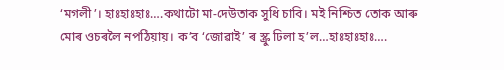‘মগলী’। হাঃহাঃহাঃ….কথাটো মা-দেউতাক সুধি চাবি। মই নিশ্চিত তোক আৰু মোৰ ওচৰলৈ নপঠিয়ায়। ক’ব ‘জোৱাই’ ৰ স্ক্রু ঢিলা হ’ল…হাঃহাঃহাঃ….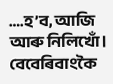….হ’ব, আজি আৰু নিলিখোঁ। বেবেৰিবাংকৈ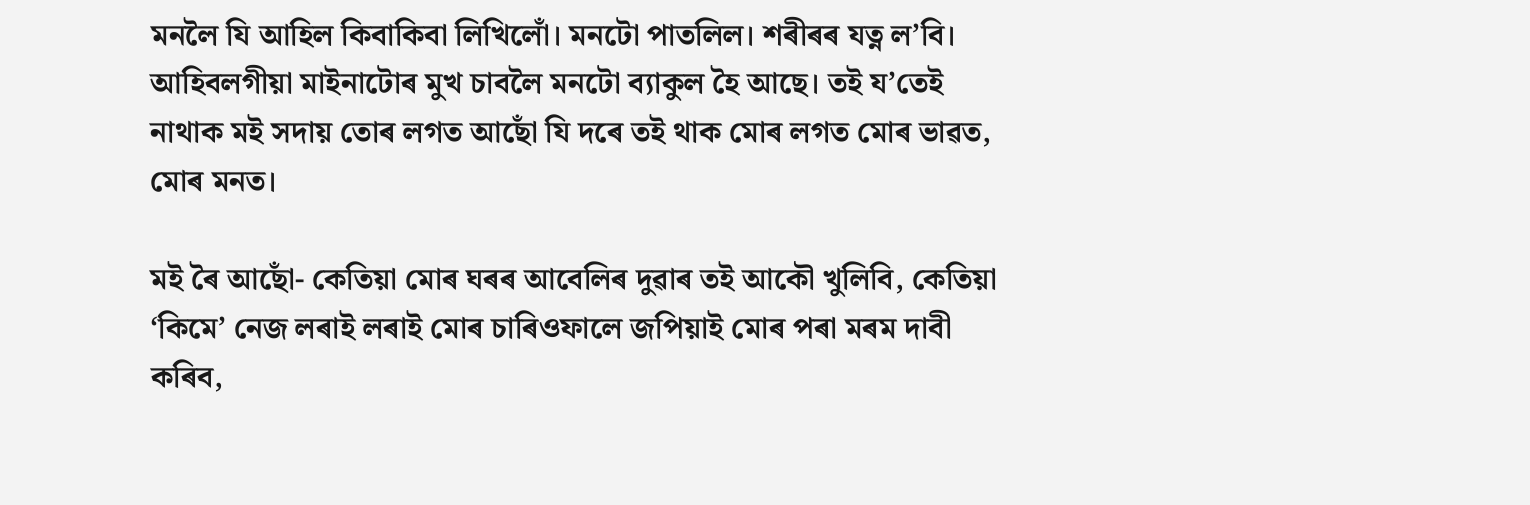মনলৈ যি আহিল কিবাকিবা লিখিলোঁ। মনটো পাতলিল। শৰীৰৰ যত্ন ল’বি। আহিবলগীয়া মাইনাটোৰ মুখ চাবলৈ মনটো ব্যাকুল হৈ আছে। তই য’তেই নাথাক মই সদায় তোৰ লগত আছোঁ যি দৰে তই থাক মোৰ লগত মোৰ ভাৱত, মোৰ মনত।

মই ৰৈ আছোঁ- কেতিয়া মোৰ ঘৰৰ আবেলিৰ দুৱাৰ তই আকৌ খুলিবি, কেতিয়া ‘কিমে’ নেজ লৰাই লৰাই মোৰ চাৰিওফালে জপিয়াই মোৰ পৰা মৰম দাবী কৰিব,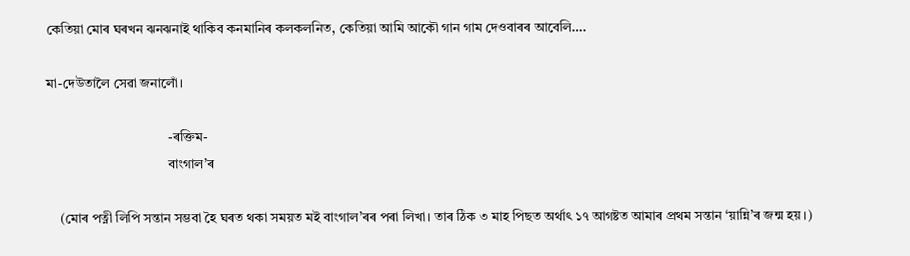কেতিয়া মোৰ ঘৰখন ঝনঝনাই থাকিব কনমানিৰ কলকলনিত, কেতিয়া আমি আকৌ গান গাম দেওবাৰৰ আবেলি….

মা-দেউতালৈ সেৱা জনালোঁ।

                                    -ৰক্তিম-
                                    বাংগাল’ৰ

    (মোৰ পত্নী লিপি সন্তান সম্ভবা হৈ ঘৰত থকা সময়ত মই বাংগাল’ৰৰ পৰা লিখা। তাৰ ঠিক ৩ মাহ পিছত অৰ্থাৎ ১৭ আগষ্টত আমাৰ প্রথম সন্তান ‘য়ান্নি’ৰ জন্ম হয়।)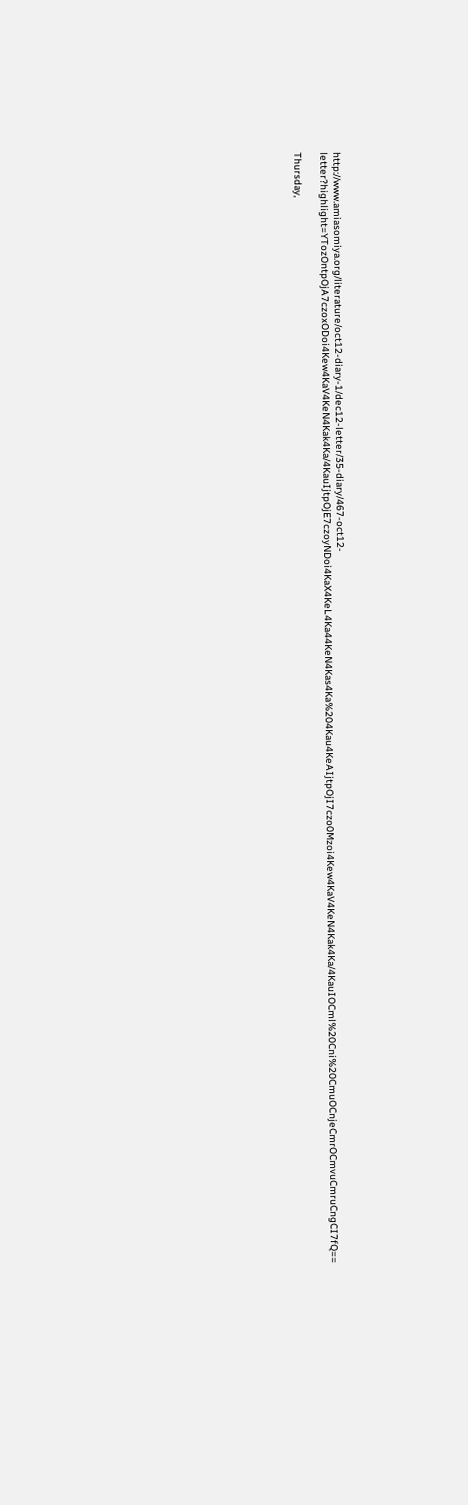http://www.amiasomiya.org/literature/oct12-diary-1/dec12-letter/35-diary/467-oct12-letter?highlight=YTozOntpOjA7czoxODoi4Kew4KaV4KeN4Kak4Ka/4KauIjtpOjE7czoyNDoi4KaX4KeL4Ka44KeN4Kas4Ka%204Kau4KeAIjtpOjI7czo0Mzoi4Kew4KaV4KeN4Kak4Ka/4KauIOCml%20Cni%20CmuOCnjeCmrOCmvuCmruCngCI7fQ==

Thursday,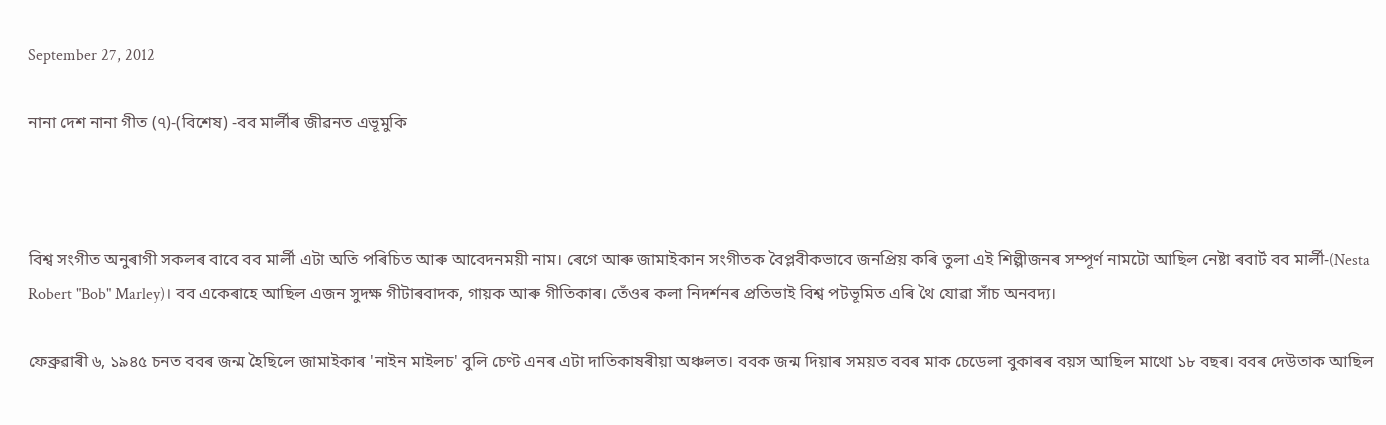September 27, 2012

নানা দেশ নানা গীত (৭)-(বিশেষ) -বব মাৰ্লীৰ জীৱনত এভূমুকি



বিশ্ব সংগীত অনুৰাগী সকলৰ বাবে বব মাৰ্লী এটা অতি পৰিচিত আৰু আবেদনময়ী নাম। ৰেগে আৰু জামাইকান সংগীতক বৈপ্লবীকভাবে জনপ্রিয় কৰি তুলা এই শিল্পীজনৰ সম্পূৰ্ণ নামটো আছিল নেষ্টা ৰবাৰ্ট বব মাৰ্লী-(Nesta Robert "Bob" Marley)। বব একেৰাহে আছিল এজন সুদক্ষ গীটাৰবাদক, গায়ক আৰু গীতিকাৰ। তেঁওৰ কলা নিদৰ্শনৰ প্রতিভাই বিশ্ব পটভূমিত এৰি থৈ যোৱা সাঁচ অনবদ্য।

ফেব্রুৱাৰী ৬, ১৯৪৫ চনত ববৰ জন্ম হৈছিলে জামাইকাৰ 'নাইন মাইলচ' বুলি চেণ্ট এনৰ এটা দাতিকাষৰীয়া অঞ্চলত। ববক জন্ম দিয়াৰ সময়ত ববৰ মাক চেডেলা বুকাৰৰ বয়স আছিল মাথো ১৮ বছৰ। ববৰ দেউতাক আছিল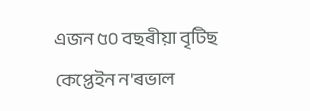এজন ৫০ বছৰীয়া বৃটিছ কেপ্তেইন ন'ৰভাল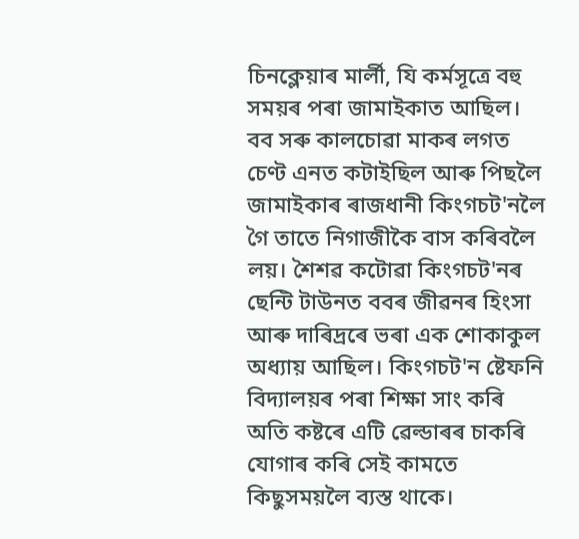চিনক্লেয়াৰ মাৰ্লী, যি কৰ্মসূত্রে বহু সময়ৰ পৰা জামাইকাত আছিল। বব সৰু কালচোৱা মাকৰ লগত চেণ্ট এনত কটাইছিল আৰু পিছলৈ জামাইকাৰ ৰাজধানী কিংগচট'নলৈ গৈ তাতে নিগাজীকৈ বাস কৰিবলৈ লয়। শৈশৱ কটোৱা কিংগচট'নৰ ছেন্টি টাউনত ববৰ জীৱনৰ হিংসা আৰু দাৰিদ্রৰে ভৰা এক শোকাকুল অধ্যায় আছিল। কিংগচট'ন ষ্টেফনি বিদ্যালয়ৰ পৰা শিক্ষা সাং কৰি অতি কষ্টৰে এটি ৱেল্ডাৰৰ চাকৰি যোগাৰ কৰি সেই কামতে কিছুসময়লৈ ব্যস্ত থাকে।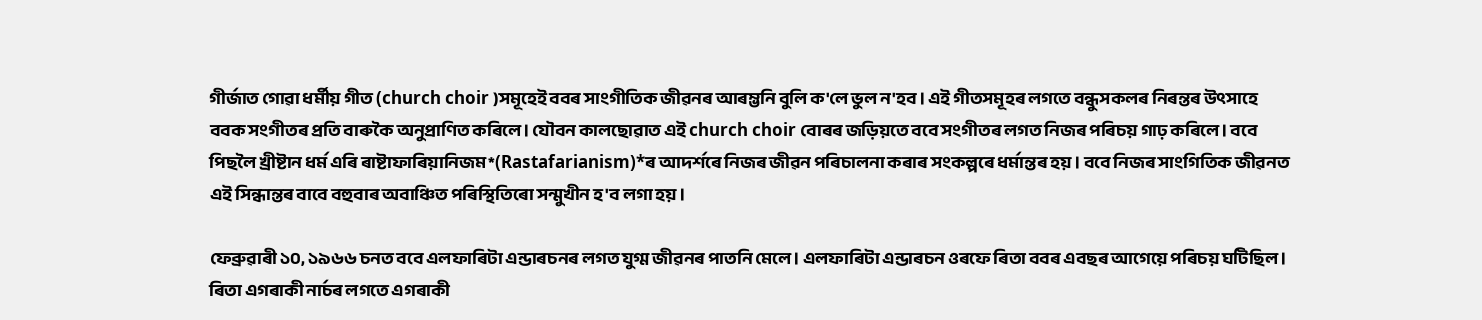গীৰ্জাত গোৱা ধৰ্মীয় গীত (church choir )সমূহেই ববৰ সাংগীতিক জীৱনৰ আৰম্ভনি বুলি ক'লে ভুল ন'হব। এই গীতসমূহৰ লগতে বন্ধুসকলৰ নিৰন্তৰ উৎসাহে ববক সংগীতৰ প্রতি বাৰুকৈ অনুপ্রাণিত কৰিলে। যৌবন কালছোৱাত এই church choir বোৰৰ জড়িয়তে ববে সংগীতৰ লগত নিজৰ পৰিচয় গাঢ় কৰিলে। ববে পিছলৈ খ্রীষ্টান ধৰ্ম এৰি ৰাষ্টাফাৰিয়ানিজম*(Rastafarianism)*ৰ আদৰ্শৰে নিজৰ জীৱন পৰিচালনা কৰাৰ সংকল্পৰে ধৰ্মান্তৰ হয়। ববে নিজৰ সাংগিতিক জীৱনত এই সিন্ধান্তৰ বাবে বহুবাৰ অবাঞ্চিত পৰিস্থিতিৰো সন্মুখীন হ'ব লগা হয়।

ফেব্রুৱাৰী ১০, ১৯৬৬ চনত ববে এলফাৰিটা এন্ডাৰচনৰ লগত যুগ্ম জীৱনৰ পাতনি মেলে। এলফাৰিটা এন্ডাৰচন ওৰফে ৰিতা ববৰ এবছৰ আগেয়ে পৰিচয় ঘটিছিল। ৰিতা এগৰাকী নাৰ্চৰ লগতে এগৰাকী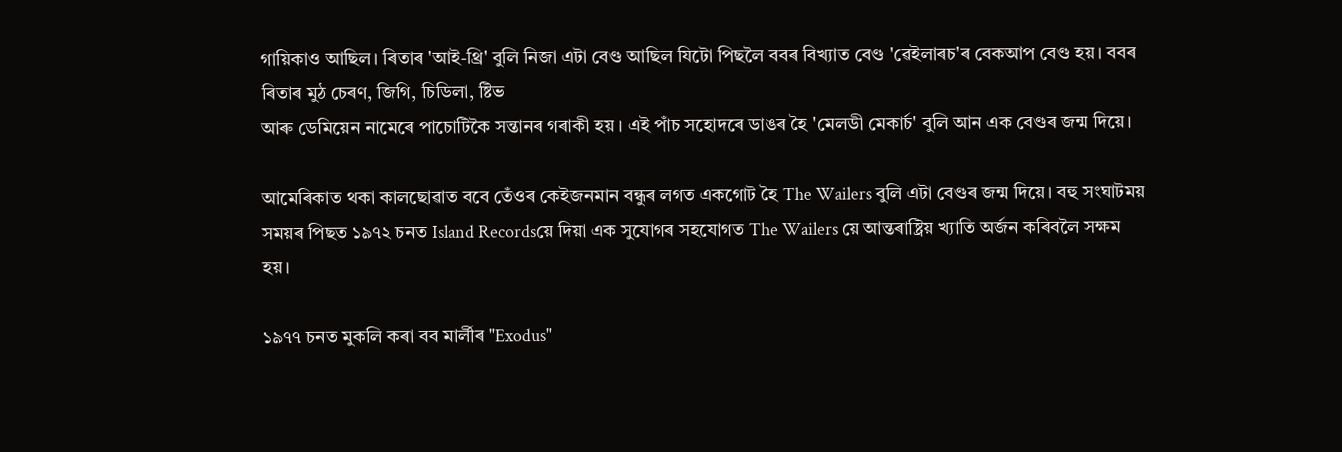গায়িকাও আছিল। ৰিতাৰ 'আই-থ্রি' বুলি নিজা এটা বেণ্ড আছিল যিটো পিছলৈ ববৰ বিখ্যাত বেণ্ড 'ৱেইলাৰচ'ৰ বেকআপ বেণ্ড হয়। ববৰ ৰিতাৰ মুঠ চেৰণ, জিগি, চিডিলা, ষ্টিভ
আৰু ডেমিয়েন নামেৰে পাচোটিকৈ সন্তানৰ গৰাকী হয় । এই পাঁচ সহোদৰে ডাঙৰ হৈ 'মেলডী মেকাৰ্চ' বুলি আন এক বেণ্ডৰ জন্ম দিয়ে।

আমেৰিকাত থকা কালছোৱাত ববে তেঁওৰ কেইজনমান বন্ধুৰ লগত একগোট হৈ The Wailers বুলি এটা বেণ্ডৰ জন্ম দিয়ে। বহু সংঘাটময় সময়ৰ পিছত ১৯৭২ চনত Island Recordsয়ে দিয়া এক সুযোগৰ সহযোগত The Wailers য়ে আন্তৰাষ্ট্রিয় খ্যাতি অৰ্জন কৰিবলৈ সক্ষম হয়।

১৯৭৭ চনত মুকলি কৰা বব মাৰ্লীৰ "Exodus"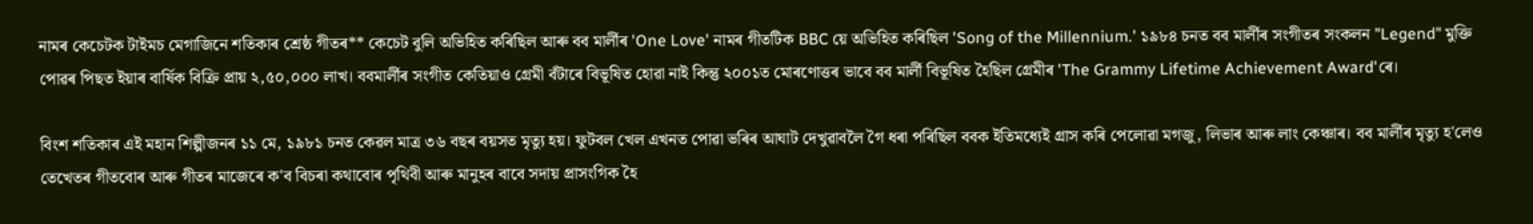নামৰ কেচেটক টাইমচ মেগাজিনে শতিকাৰ শ্রেষ্ঠ গীতৰ** কেচেট বুলি অভিহিত কৰিছিল আৰু বব মাৰ্লীৰ 'One Love' নামৰ গীতটিক BBC য়ে অভিহিত কৰিছিল 'Song of the Millennium.' ১৯৮৪ চনত বব মাৰ্লীৰ সংগীতৰ সংকলন "Legend" মুক্তি পোৱৰ পিছত ইয়াৰ বাৰ্ষিক বিক্রি প্রায় ২,৫০,০০০ লাখ। ববমাৰ্লীৰ সংগীত কেতিয়াও গ্রেমী বঁটাৰে বিভূষিত হোৱা নাই কিন্তু ২০০১ত মোৰণোত্তৰ ভাবে বব মাৰ্লী বিভূষিত হৈছিল গ্রেমীৰ 'The Grammy Lifetime Achievement Award'ৰে।

বিংশ শতিকাৰ এই মহান শিল্পীজনৰ ১১ মে, ১৯৮১ চনত কেৱল মাত্র ৩৬ বছৰ বয়সত মৃত্যু হয়। ফুটবল খেল এখনত পোৱা ভৰিৰ আঘাট দেখুৱাবলৈ গৈ ধৰা পৰিছিল ববক ইতিমধ্যেই গ্রাস কৰি পেলোৱা মগজু, লিভাৰ আৰু লাং কেঞ্চাৰ। বব মাৰ্লীৰ মৃত্যু হ'লেও তেখেতৰ গীতবোৰ আৰু গীতৰ মাজেৰে ক'ব বিচৰা কথাবোৰ পৃথিবী আৰু মানুহৰ বাবে সদায় প্রাসংগিক হৈ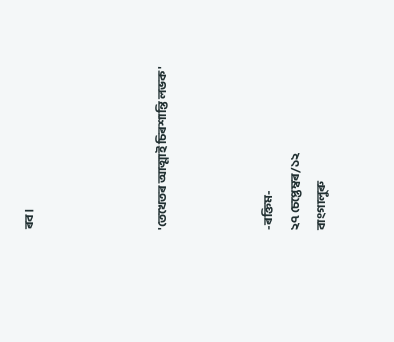ৰব।




'তেখেতৰ আত্মাই চিৰশান্তি লভক'



-ৰক্তিম-
২৭ চেপ্তেম্বৰ/১২
বাংগালুৰু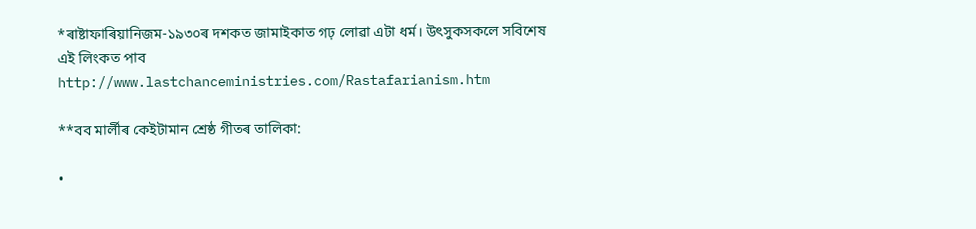*ৰাষ্টাফাৰিয়ানিজম-১৯৩০ৰ দশকত জামাইকাত গঢ় লোৱা এটা ধৰ্ম। উৎসুকসকলে সবিশেষ এই লিংকত পাব
http://www.lastchanceministries.com/Rastafarianism.htm

**বব মাৰ্লীৰ কেইটামান শ্রেষ্ঠ গীতৰ তালিকা:

•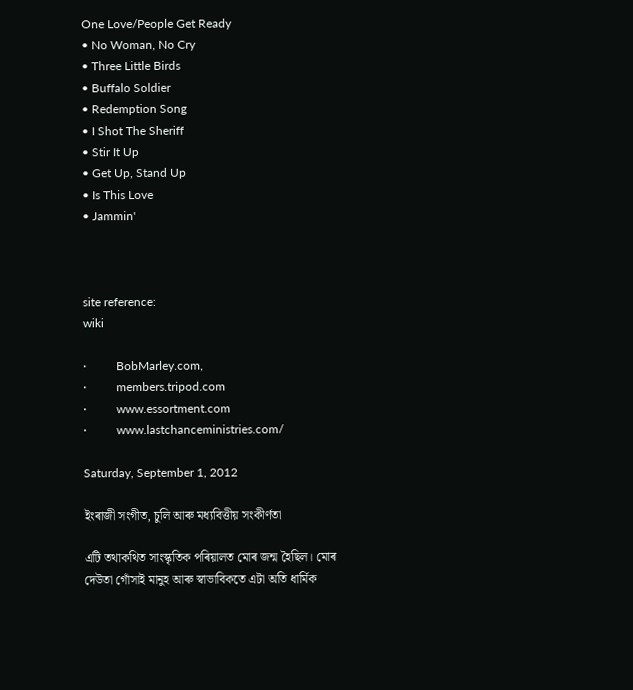One Love/People Get Ready
• No Woman, No Cry
• Three Little Birds
• Buffalo Soldier
• Redemption Song
• I Shot The Sheriff
• Stir It Up
• Get Up, Stand Up
• Is This Love
• Jammin'



site reference:
wiki

·          BobMarley.com,
·          members.tripod.com
·          www.essortment.com
·          www.lastchanceministries.com/

Saturday, September 1, 2012

ইংৰাজী সংগীত, চুলি আৰু মধ্যবিত্তীয় সংকীৰ্ণতা

এটি তথাকথিত সাংস্কৃতিক পৰিয়ালত মোৰ জন্ম হৈছিল। মোৰ দেউতা গোঁসাই মানুহ আৰু স্বাভাবিকতে এটা অতি ধাৰ্মিক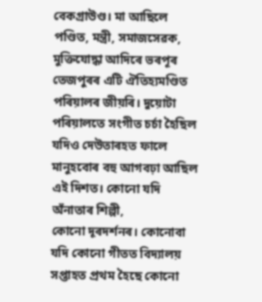বেকগ্রাউণ্ড। মা আছিলে পণ্ডিত, মন্ত্রী, সমাজসেৱক, মুক্তিযোদ্ধা আদিৰে ভৰপূৰ তেজপুৰৰ এটি ঐতিহ্যমণ্ডিত পৰিয়ালৰ জীয়ৰি। দুয়োটা পৰিয়ালতে সংগীত চৰ্চা হৈছিল যদিও দেউতাৰহত ফালে মানুহবোৰ বহু আগবঢ়া আছিল এই দিশত। কোনো যদি  অঁনাতাৰ শিল্পী,
কোনো দূৰদৰ্শনৰ। কোনোবা যদি কোনো গীতত বিদ্যালয় সপ্তাহত প্রথম হৈছে কোনো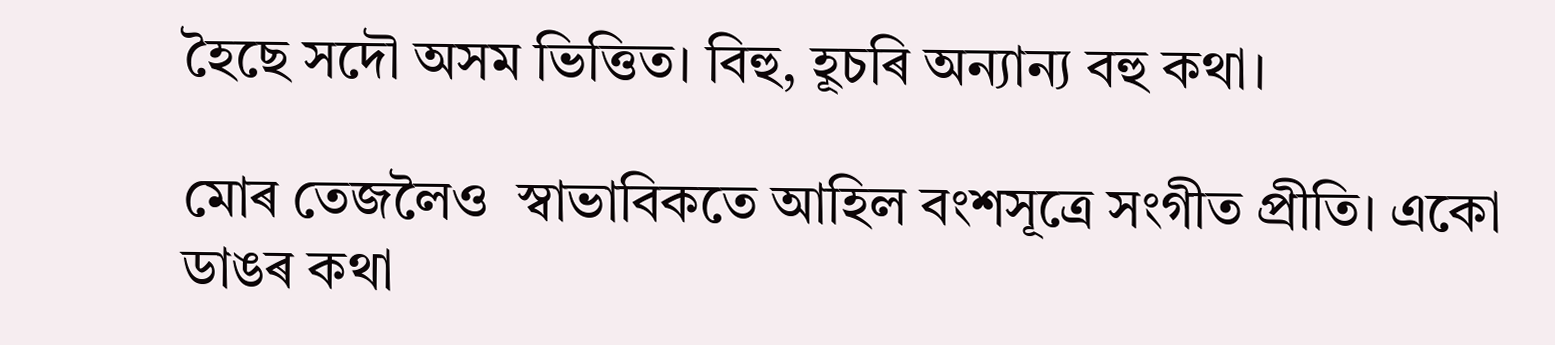হৈছে সদৌ অসম ভিত্তিত। বিহু, হূচৰি অন্যান্য বহু কথা।

মোৰ তেজলৈও  স্বাভাবিকতে আহিল বংশসূত্রে সংগীত প্রীতি। একো ডাঙৰ কথা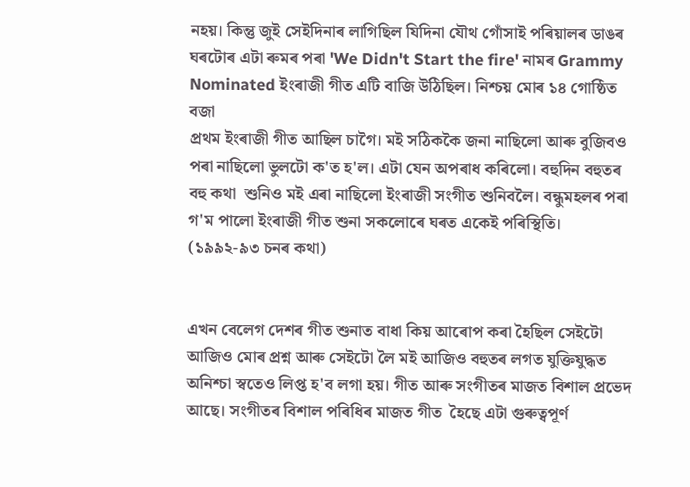নহয়। কিন্তু জুই সেইদিনাৰ লাগিছিল যিদিনা যৌথ গোঁসাই পৰিয়ালৰ ডাঙৰ ঘৰটোৰ এটা ৰুমৰ পৰা 'We Didn't Start the fire' নামৰ Grammy Nominated ইংৰাজী গীত এটি বাজি উঠিছিল। নিশ্চয় মোৰ ১৪ গোষ্ঠিত বজা
প্রথম ইংৰাজী গীত আছিল চাগৈ। মই সঠিককৈ জনা নাছিলো আৰু বুজিবও পৰা নাছিলো ভুলটো ক'ত হ'ল। এটা যেন অপৰাধ কৰিলো। বহুদিন বহুতৰ  বহু কথা  শুনিও মই এৰা নাছিলো ইংৰাজী সংগীত শুনিবলৈ। বন্ধুমহলৰ পৰা গ'ম পালো ইংৰাজী গীত শুনা সকলোৰে ঘৰত একেই পৰিস্থিতি।  (১৯৯২-৯৩ চনৰ কথা)


এখন বেলেগ দেশৰ গীত শুনাত বাধা কিয় আৰোপ কৰা হৈছিল সেইটো আজিও মোৰ প্রশ্ন আৰু সেইটো লৈ মই আজিও বহুতৰ লগত যুক্তিযুদ্ধত অনিশ্চা স্বতেও লিপ্ত হ'ব লগা হয়। গীত আৰু সংগীতৰ মাজত বিশাল প্রভেদ আছে। সংগীতৰ বিশাল পৰিধিৰ মাজত গীত  হৈছে এটা গুৰুত্বপূৰ্ণ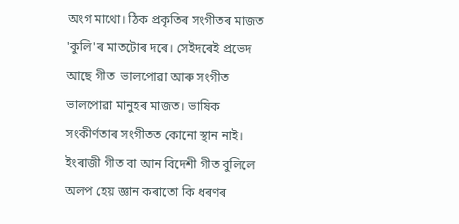অংগ মাথো। ঠিক প্রকৃতিৰ সংগীতৰ মাজত 'কুলি'ৰ মাতটোৰ দৰে। সেইদৰেই প্রভেদ আছে গীত  ভালপোৱা আৰু সংগীত
ভালপোৱা মানুহৰ মাজত। ভাষিক সংকীৰ্ণতাৰ সংগীতত কোনো স্থান নাই। ইংৰাজী গীত বা আন বিদেশী গীত বুলিলে অলপ হেয় জ্ঞান কৰাতো কি ধৰণৰ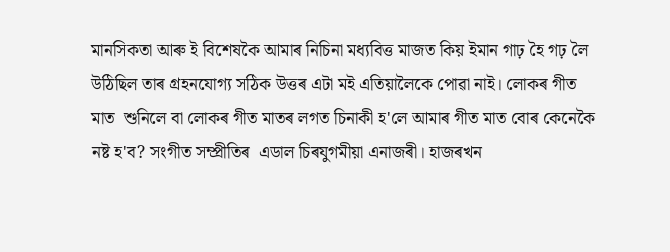মানসিকতা আৰু ই বিশেষকৈ আমাৰ নিচিনা মধ্যবিত্ত মাজত কিয় ইমান গাঢ় হৈ গঢ় লৈ উঠিছিল তাৰ গ্রহনযোগ্য সঠিক উত্তৰ এটা মই এতিয়ালৈকে পোৱা নাই। লোকৰ গীত মাত  শুনিলে বা লোকৰ গীত মাতৰ লগত চিনাকী হ'লে আমাৰ গীত মাত বোৰ কেনেকৈ  নষ্ট হ'ব? সংগীত সম্প্রীতিৰ  এডাল চিৰযুগমীয়া এনাজৰী। হাজৰখন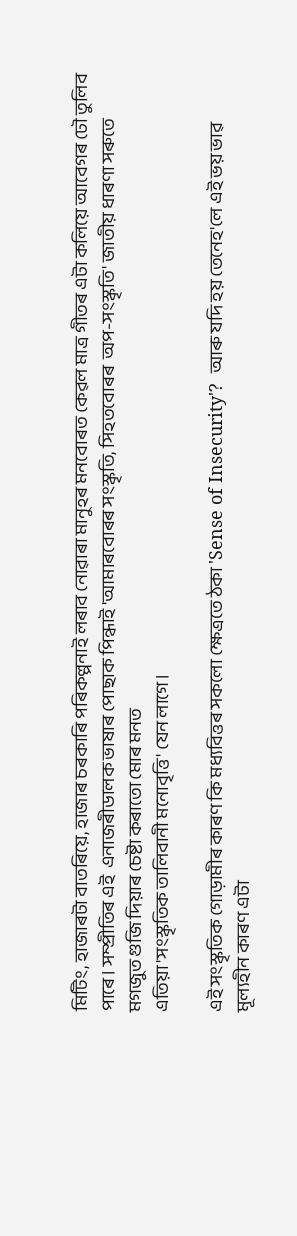মিটিং, হাজাৰটা বাতৰিয়ে, হাজাৰ চৰকাৰি পৰিকল্পনাই লৰাব নোৱাৰা মানুহৰ মনবোৰত কেৱল মাত্র গীতৰ এটা কলিয়ে আবেগৰ ঢৌ তুলিব পাৰে। সম্প্রীতিৰ এই  এনাজৰীডালক ভাষাৰ পোছাক পিন্ধাই 'আমাৰবোৰৰ সংস্কৃতি, সিহতবোৰৰ  অপ-সংস্কৃতি' জাতীয় ধাৰণা সৰুতে মগজুত গুজি দিয়াৰ চেষ্টা কৰাতো মোৰ মনত
এতিয়া 'সংস্কৃতিক তালিবানী মনোবৃত্তি' যেন লাগে।

এই সংস্কৃতিক গোড়ামীৰ কাৰণ কি মধ্যবিত্তৰ সকলো ক্ষেত্রতে ঠকা 'Sense of Insecurity'?  আৰু যদি হয় তেনেহ'লে এই ভয় ভাৱ মূল্যহীন কাৰণ এটা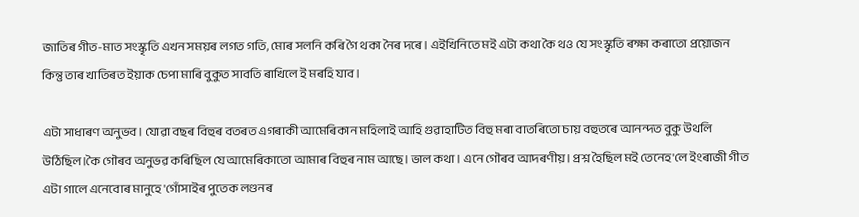জাতিৰ গীত-মাত সংস্কৃতি এখন সময়ৰ লগত গতি, মোৰ সলনি কৰি গৈ থকা নৈৰ দৰে। এইখিনিতে মই এটা কথা কৈ থও যে সংস্কৃতি ৰক্ষা কৰাতো প্রয়োজন কিন্তু তাৰ খাতিৰত ইয়াক চেপা মাৰি বুকুত সাবতি ৰাখিলে ই মৰহি যাব।

এটা সাধাৰণ অনুভব। যোৱা বছৰ বিহুৰ বতৰত এগৰাকী আমেৰিকান মহিলাই আহি গুৱাহাটিত বিহু মৰা বাতৰিতো চায় বহুতৰে আনন্দত বুকু উথলি উঠিছিল।কৈ গৌৰব অনুভৱ কৰিছিল যে আমেৰিকাতো আমাৰ বিহুৰ নাম আছে। ভাল কথা। এনে গৌৰব আদৰণীয়। প্রশ্ন হৈছিল মই তেনেহ'লে ইংৰাজী গীত এটা গালে এনেবোৰ মানুহে 'গোঁসাইৰ পুতেক লণ্ডনৰ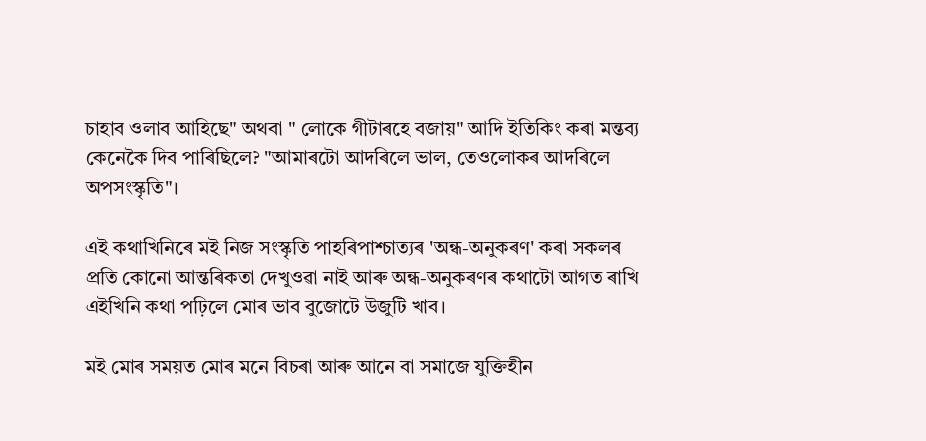চাহাব ওলাব আহিছে" অথবা " লোকে গীটাৰহে বজায়" আদি ইতিকিং কৰা মন্তব্য কেনেকৈ দিব পাৰিছিলে? "আমাৰটো আদৰিলে ভাল, তেওলোকৰ আদৰিলে অপসংস্কৃতি"।

এই কথাখিনিৰে মই নিজ সংস্কৃতি পাহৰিপাশ্চাত্যৰ 'অন্ধ-অনুকৰণ' কৰা সকলৰ প্রতি কোনো আন্তৰিকতা দেখুওৱা নাই আৰু অন্ধ-অনুকৰণৰ কথাটো আগত ৰাখি এইখিনি কথা পঢ়িলে মোৰ ভাব বুজোটে উজুটি খাব।

মই মোৰ সময়ত মোৰ মনে বিচৰা আৰু আনে বা সমাজে যুক্তিহীন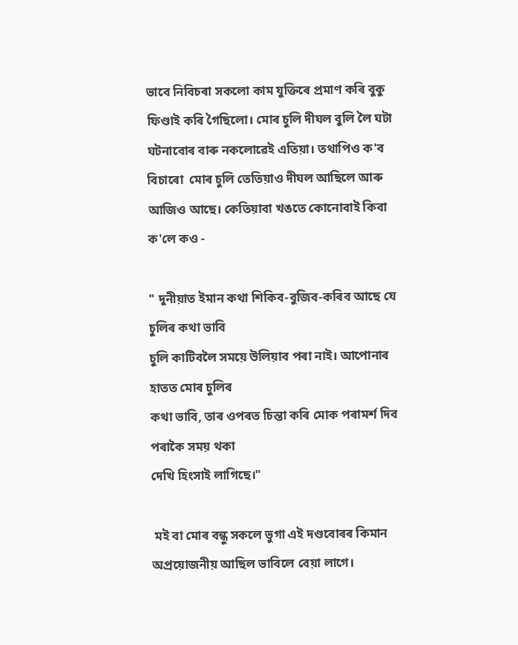ভাবে নিবিচৰা সকলো কাম যুক্তিৰে প্রমাণ কৰি বুকু ফিণ্ডাই কৰি গৈছিলো। মোৰ চুলি দীঘল বুলি লৈ ঘটা ঘটনাবোৰ বাৰু নকলোৱেই এতিয়া। তথাপিও ক'ব বিচাৰো  মোৰ চুলি তেতিয়াও দীঘল আছিলে আৰু আজিও আছে। কেতিয়াবা খঙতে কোনোবাই কিবা ক'লে কও -

" দুনীয়াত ইমান কথা শিকিব-বুজিব-কৰিব আছে যে চুলিৰ কথা ভাবি
চুলি কাটিবলৈ সময়ে উলিয়াব পৰা নাই। আপোনাৰ হাতত মোৰ চুলিৰ
কথা ভাবি, তাৰ ওপৰত চিন্তা কৰি মোক পৰামৰ্শ দিব পৰাকৈ সময় থকা
দেখি হিংসাই লাগিছে।"

 মই বা মোৰ বন্ধু সকলে ভুগা এই দণ্ডবোৰৰ কিমান অপ্রয়োজনীয় আছিল ভাবিলে বেয়া লাগে।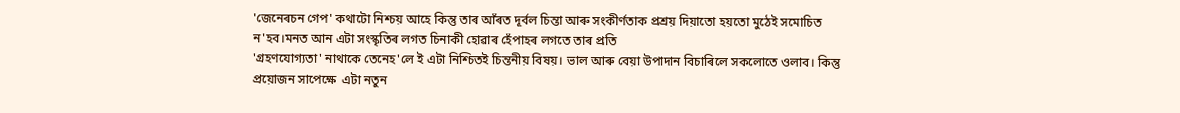'জেনেৰচন গেপ' কথাটো নিশ্চয় আহে কিন্তু তাৰ আঁৰত দূৰ্বল চিন্তা আৰু সংকীৰ্ণতাক প্রশ্রয় দিয়াতো হয়তো মুঠেই সমোচিত ন'হব।মনত আন এটা সংস্কৃতিৰ লগত চিনাকী হোৱাৰ হেঁপাহৰ লগতে তাৰ প্রতি
'গ্রহণযোগ্যতা' নাথাকে তেনেহ'লে ই এটা নিশ্চিতই চিন্তনীয় বিষয়। ভাল আৰু বেয়া উপাদান বিচাৰিলে সকলোতে ওলাব। কিন্তু প্রয়োজন সাপেক্ষে  এটা নতুন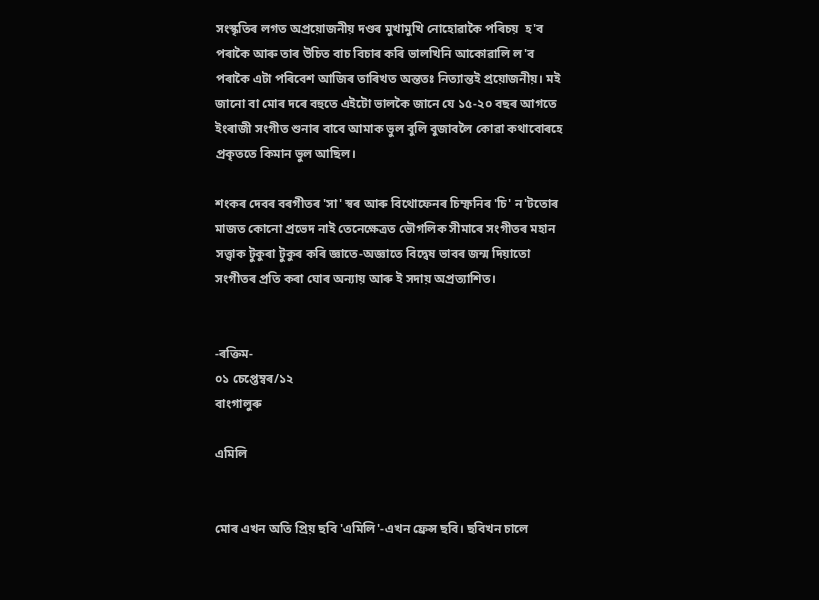সংস্কৃতিৰ লগত অপ্রয়োজনীয় দণ্ডৰ মুখামুখি নোহোৱাকৈ পৰিচয়  হ'ব পৰাকৈ আৰু তাৰ উচিত বাচ বিচাৰ কৰি ভালখিনি আকোৱালি ল'ব
পৰাকৈ এটা পৰিবেশ আজিৰ তাৰিখত অন্ততঃ নিত্যান্তই প্রয়োজনীয়। মই জানো বা মোৰ দৰে বহুতে এইটো ভালকৈ জানে যে ১৫-২০ বছৰ আগতে ইংৰাজী সংগীত শুনাৰ বাবে আমাক ভুল বুলি বুজাবলৈ কোৱা কথাবোৰহে  প্রকৃততে কিমান ভুল আছিল।

শংকৰ দেবৰ বৰগীতৰ 'সা' স্বৰ আৰু বিথোফেনৰ চিম্ফনিৰ 'চি' ন'টতোৰ মাজত কোনো প্রভেদ নাই তেনেক্ষেত্রত ভৌগলিক সীমাৰে সংগীতৰ মহান সত্ত্বাক টুকুৰা টুকুৰ কৰি জ্ঞাতে-অজ্ঞাতে বিদ্বেষ ভাবৰ জন্ম দিয়াতো সংগীতৰ প্রতি কৰা ঘোৰ অন্যায় আৰু ই সদায় অপ্রত্যাশিত।


-ৰক্তিম-
০১ চেপ্তেম্বৰ/১২
বাংগালুৰু

এমিলি


মোৰ এখন অতি প্রিয় ছবি 'এমিলি'-এখন ফ্ৰেন্স ছবি। ছবিখন চালে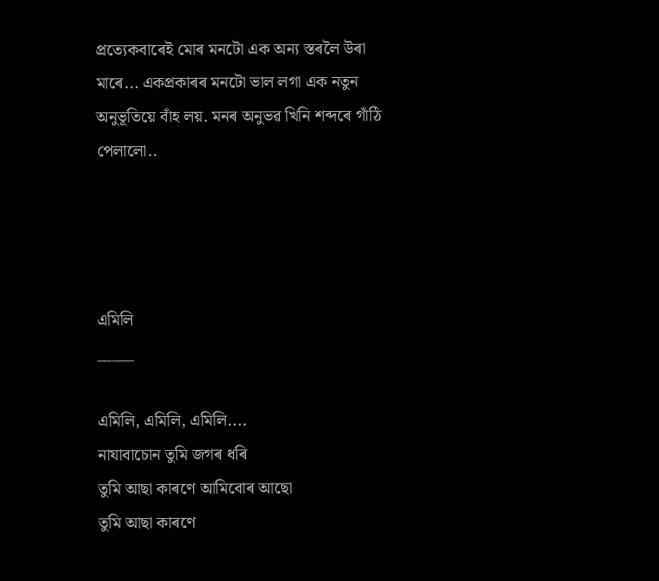প্রত্যেকবাৰেই মোৰ মনটো এক অন্য স্তৰলৈ উৰা মাৰে... একপ্রকাৰৰ মনটো ভাল লগা এক নতুন অনুভূতিয়ে বাঁহ লয়. মনৰ অনুভৱ খিনি শব্দৰে গাঁঠি পেলালো..




এমিলি
_____

এমিলি, এমিলি, এমিলি....
নাযাবাচোন তুমি জগৰ ধৰি
তুমি আছা কাৰণে আমিবোৰ আছো
তুমি আছা কাৰণে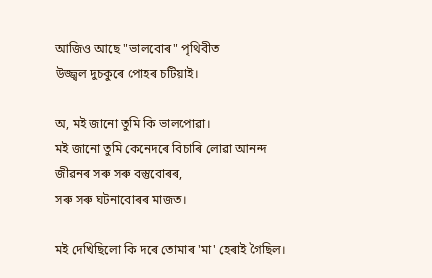আজিও আছে "ভালবোৰ" পৃথিবীত
উজ্জ্বল দুচকুৰে পোহৰ চটিয়াই।

অ, মই জানো তুমি কি ভালপোৱা।
মই জানো তুমি কেনেদৰে বিচাৰি লোৱা আনন্দ
জীৱনৰ সৰু সৰু বস্তুবোৰৰ,
সৰু সৰু ঘটনাবোৰৰ মাজত।

মই দেখিছিলো কি দৰে তোমাৰ 'মা' হেৰাই গৈছিল।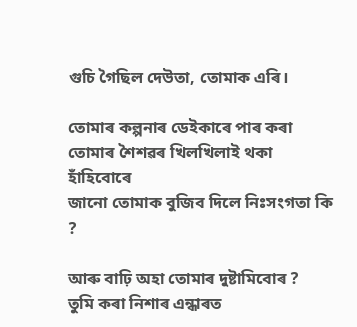গুচি গৈছিল দেউতা, তোমাক এৰি।

তোমাৰ কল্পনাৰ ডেইকাৰে পাৰ কৰা
তোমাৰ শৈশৱৰ খিলখিলাই থকা হাঁহিবোৰে
জানো তোমাক বুজিব দিলে নিঃসংগতা কি ?

আৰু বাঢ়ি অহা তোমাৰ দুষ্টামিবোৰ ?
তুমি কৰা নিশাৰ এন্ধাৰত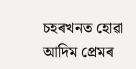চহৰখনত হোৱা
আদিম প্রেমৰ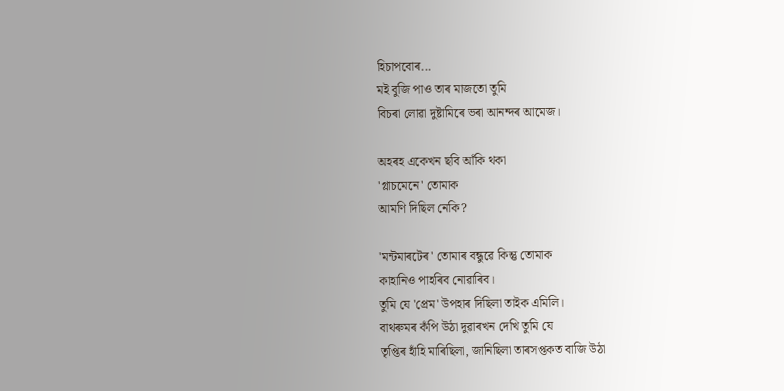হিচাপবোৰ...
মই বুজি পাও তাৰ মাজতো তুমি
বিচৰা লোৱা দুষ্টামিৰে ভৰা আনন্দৰ আমেজ।

অহৰহ একেখন ছবি আঁকি থকা
'গ্লাচমেনে' তোমাক
আমণি দিছিল নেকি?

'মন্টমাৰটেৰ' তোমাৰ বন্ধুৱে কিন্তু তোমাক
কাহানিও পাহৰিব নোৱাৰিব।
তুমি যে 'প্রেম' উপহাৰ দিছিলা তাইক এমিলি।
বাথৰুমৰ কঁপি উঠা দুৱাৰখন দেখি তুমি যে
তৃপ্তিৰ হাঁহি মাৰিছিলা, জানিছিলা তাৰসপ্তকত বাজি উঠা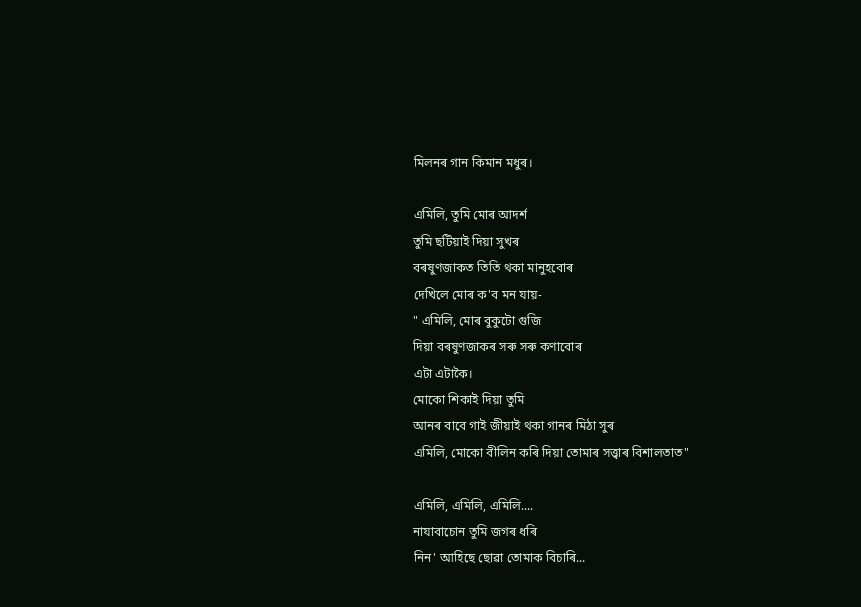মিলনৰ গান কিমান মধুৰ।

এমিলি, তুমি মোৰ আদৰ্শ
তুমি ছটিয়াই দিয়া সুখৰ
বৰষুণজাকত তিতি থকা মানুহবোৰ
দেখিলে মোৰ ক'ব মন যায়-
" এমিলি, মোৰ বুকুটো গুজি
দিয়া বৰষুণজাকৰ সৰু সৰু কণাবোৰ
এটা এটাকৈ।
মোকো শিকাই দিয়া তুমি
আনৰ বাবে গাই জীয়াই থকা গানৰ মিঠা সুৰ
এমিলি, মোকো বীলিন কৰি দিয়া তোমাৰ সত্ত্বাৰ বিশালতাত"

এমিলি, এমিলি, এমিলি....
নাযাবাচোন তুমি জগৰ ধৰি
নিন' আহিছে ছোৱা তোমাক বিচাৰি...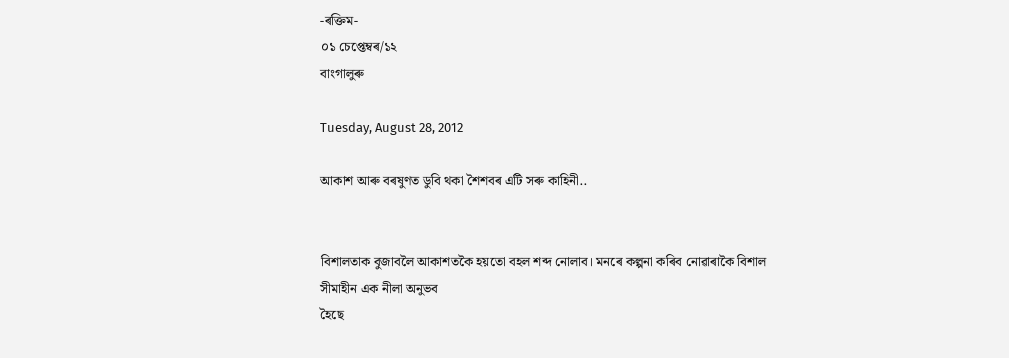-ৰক্তিম-
০১ চেপ্তেম্বৰ/১২
বাংগালুৰু

Tuesday, August 28, 2012

আকাশ আৰু বৰষুণত ডুবি থকা শৈশবৰ এটি সৰু কাহিনী..


বিশালতাক বুজাবলৈ আকাশতকৈ হয়তো বহল শব্দ নোলাব। মনৰে কল্পনা কৰিব নোৱাৰাকৈ বিশাল সীমাহীন এক নীলা অনুভব
হৈছে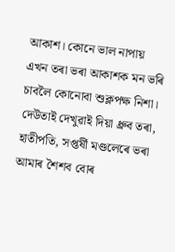আকাশ। কোনে ভাল নাপায় এখন তৰা ভৰা আকাশক মন ভৰি চাবলৈ কোনোবা শুক্লপক্ষ নিশা। দেউতাই দেখুৱাই দিয়া ধ্রুব তৰা, হাতীপতি, সপ্তৰ্ষী মণ্ডলেৰে ভৰা আমাৰ শৈশব বোৰ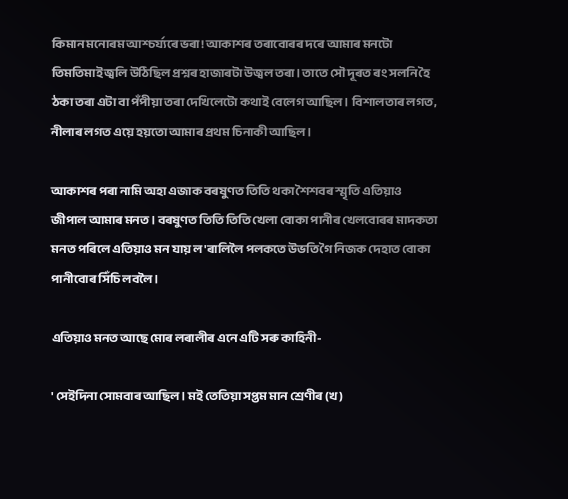কিমান মনোৰম আশ্চৰ্য্যৰে ভৰা! আকাশৰ তৰাবোৰৰ দৰে আমাৰ মনটো তিমতিমাই জ্বলি উঠিছিল প্রশ্নৰ হাজাৰটা উজ্বল তৰা। তাতে সৌ দূৰত ৰং সলনি হৈ ঠকা তৰা এটা বা পঁপীয়া তৰা দেখিলেটো কথাই বেলেগ আছিল। বিশালতাৰ লগত, নীলাৰ লগত এয়ে হয়তো আমাৰ প্রথম চিনাকী আছিল।

আকাশৰ পৰা নামি অহা এজাক বৰষুণত তিতি থকা শৈশবৰ স্মৃতি এতিয়াও জীপাল আমাৰ মনত। বৰষুণত তিতি তিতি খেলা বোকা পানীৰ খেলবোৰৰ মাদকতা মনত পৰিলে এতিয়াও মন যায় ল'ৰালিলৈ পলকতে উভতি গৈ নিজক দেহাত বোকা পানীবোৰ সিঁচি লবলৈ।

এতিয়াও মনত আছে মোৰ লৰালীৰ এনে এটি সৰু কাহিনী-

' সেইদিনা সোমবাৰ আছিল। মই তেতিয়া সপ্তম মান শ্রেণীৰ (খ)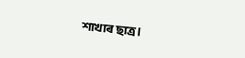শাখাৰ ছাত্র।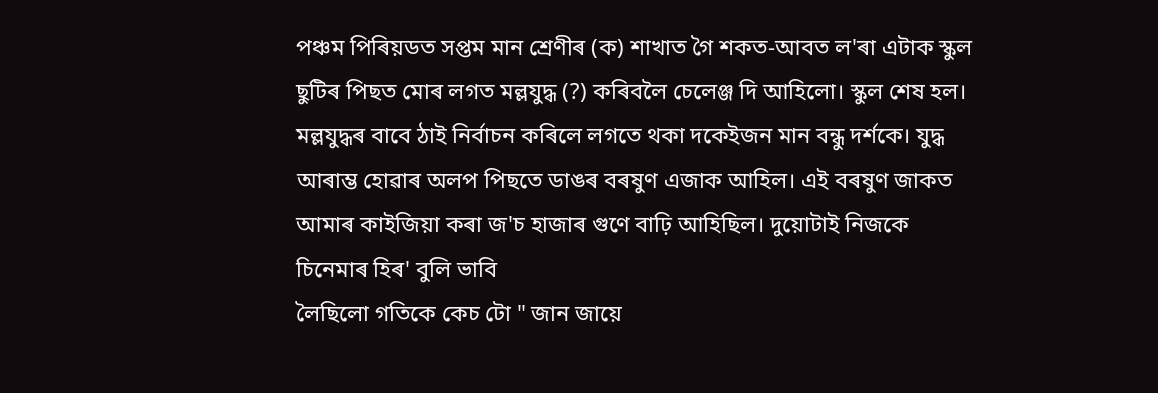পঞ্চম পিৰিয়ডত সপ্তম মান শ্রেণীৰ (ক) শাখাত গৈ শকত-আবত ল'ৰা এটাক স্কুল ছুটিৰ পিছত মোৰ লগত মল্লযুদ্ধ (?) কৰিবলৈ চেলেঞ্জ দি আহিলো। স্কুল শেষ হল। মল্লযুদ্ধৰ বাবে ঠাই নিৰ্বাচন কৰিলে লগতে থকা দকেইজন মান বন্ধু দৰ্শকে। যুদ্ধ আৰাম্ভ হোৱাৰ অলপ পিছতে ডাঙৰ বৰষুণ এজাক আহিল। এই বৰষুণ জাকত আমাৰ কাইজিয়া কৰা জ'চ হাজাৰ গুণে বাঢ়ি আহিছিল। দুয়োটাই নিজকে চিনেমাৰ হিৰ' বুলি ভাবি
লৈছিলো গতিকে কেচ টো " জান জায়ে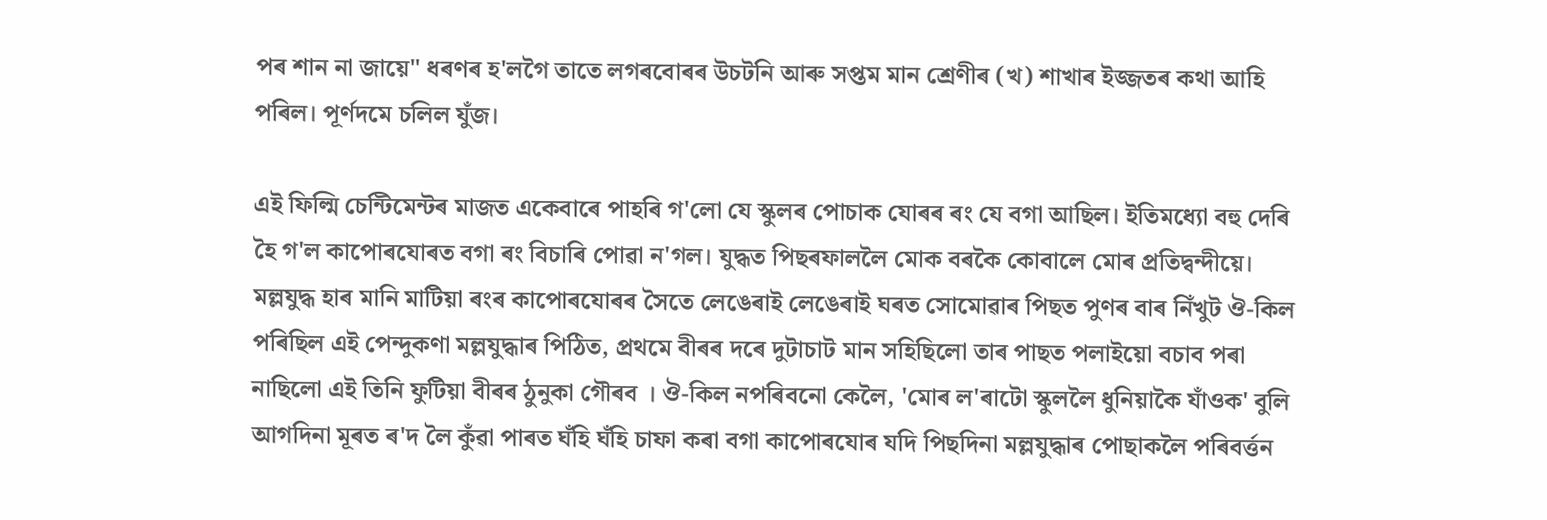পৰ শান না জায়ে" ধৰণৰ হ'লগৈ তাতে লগৰবোৰৰ উচটনি আৰু সপ্তম মান শ্রেণীৰ (খ) শাখাৰ ইজ্জতৰ কথা আহি পৰিল। পূৰ্ণদমে চলিল যুঁজ।

এই ফিল্মি চেন্টিমেন্টৰ মাজত একেবাৰে পাহৰি গ'লো যে স্কুলৰ পোচাক যোৰৰ ৰং যে বগা আছিল। ইতিমধ্যো বহু দেৰি হৈ গ'ল কাপোৰযোৰত বগা ৰং বিচাৰি পোৱা ন'গল। যুদ্ধত পিছৰফাললৈ মোক বৰকৈ কোবালে মোৰ প্রতিদ্বন্দীয়ে। মল্লযুদ্ধ হাৰ মানি মাটিয়া ৰংৰ কাপোৰযোৰৰ সৈতে লেঙেৰাই লেঙেৰাই ঘৰত সোমোৱাৰ পিছত পুণৰ বাৰ নিঁখুট ঔ-কিল পৰিছিল এই পেন্দুকণা মল্লযুদ্ধাৰ পিঠিত, প্রথমে বীৰৰ দৰে দুটাচাট মান সহিছিলো তাৰ পাছত পলাইয়ো বচাব পৰা নাছিলো এই তিনি ফুটিয়া বীৰৰ ঠুনুকা গৌৰব । ঔ-কিল নপৰিবনো কেলৈ, 'মোৰ ল'ৰাটো স্কুললৈ ধুনিয়াকৈ যাঁওক' বুলি আগদিনা মূৰত ৰ'দ লৈ কুঁৱা পাৰত ঘঁহি ঘঁহি চাফা কৰা বগা কাপোৰযোৰ যদি পিছদিনা মল্লযুদ্ধাৰ পোছাকলৈ পৰিবৰ্ত্তন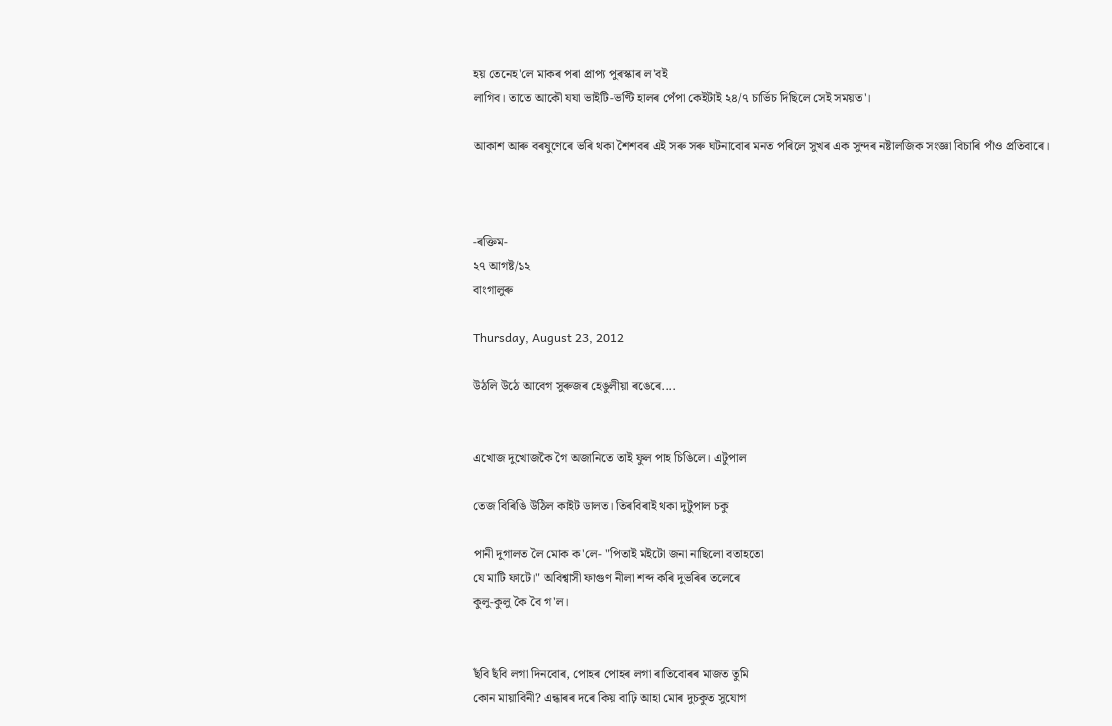হয় তেনেহ'লে মাকৰ পৰা প্রাপ্য পুৰস্কাৰ ল'বই
লাগিব। তাতে আকৌ যযা ভাইটি-ভণ্টি হালৰ পেঁপা কেইটাই ২৪/৭ চাৰ্ভিচ দিছিলে সেই সময়ত'।

আকাশ আৰু বৰষুণেৰে ভৰি থকা শৈশবৰ এই সৰু সৰু ঘটনাবোৰ মনত পৰিলে সুখৰ এক সুন্দৰ নষ্টালজিক সংজ্ঞা বিচাৰি পাঁও প্রতিবাৰে।



-ৰক্তিম-
২৭ আগষ্ট/১২
বাংগালুৰু

Thursday, August 23, 2012

উঠলি উঠে আবেগ সুৰুজৰ হেঙুলীয়া ৰঙেৰে....


এখোজ দুখোজকৈ গৈ অজানিতে তাই ফুল পাহ চিঙিলে। এটুপাল

তেজ বিৰিঙি উঠিল কাইট ডালত। তিৰবিৰাই থকা দুটুপাল চকু

পানী দুগালত লৈ মোক ক'লে- "পিতাই মইটো জনা নাছিলো বতাহতো
যে মাটি ফাটে।" অবিশ্বাসী ফাগুণ নীলা শব্দ কৰি দুভৰিৰ তলেৰে
কুলু-কুলু কৈ বৈ গ'ল।


ছঁবি ছঁবি লগা দিনবোৰ, পোহৰ পোহৰ লগা ৰাতিবোৰৰ মাজত তুমি
কোন মায়াবিনী? এন্ধাৰৰ দৰে কিয় বাঢ়ি আহা মোৰ দুচকুত সুযোগ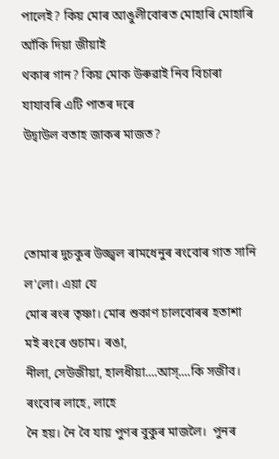পালেই? কিয় মোৰ আঙুলীবোৰত মোহাৰি মোহাৰি আঁকি দিয়া জীয়াই
থকাৰ গান? কিয় মোক উৰুৱাই নিব বিচাৰা যাযাবৰি এটি পাতৰ দৰে
উদ্বাউল বতাহ জাকৰ মাজত?



তোমাৰ দুচকুৰ উজ্জ্বল ৰামধেনুৰ ৰংবোৰ গাত সানি ল'লো। এয়া যে
মোৰ ৰংৰ তৃষ্ণা। মোৰ শুকাণ চালবোৰৰ হতাশা মই ৰংৰে গুচাম। ৰঙা,
নীলা, সেউজীয়া, হালধীয়া....আস্....কি সজীব। ৰংবোৰ লাহে, লাহে
নৈ হয়। নৈ বৈ যায় পুণৰ বুকুৰ মাজলৈ।  পুনৰ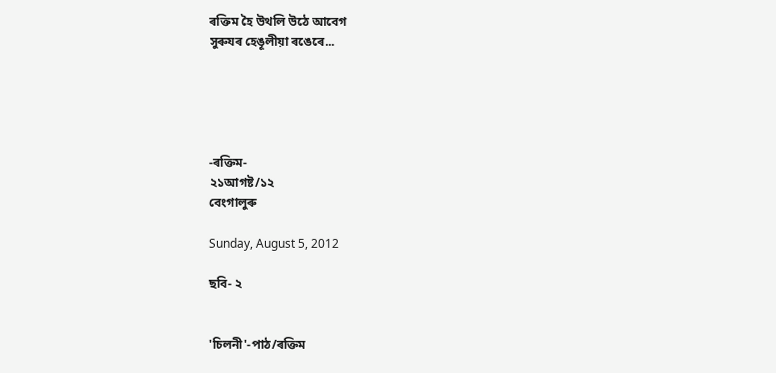ৰক্তিম হৈ উথলি উঠে আবেগ
সুৰুযৰ হেঙূলীয়া ৰঙেৰে...





-ৰক্তিম-
২১আগষ্ট/১২
বেংগালুৰু

Sunday, August 5, 2012

ছবি- ২


'চিলনী'-পাঠ/ৰক্তিম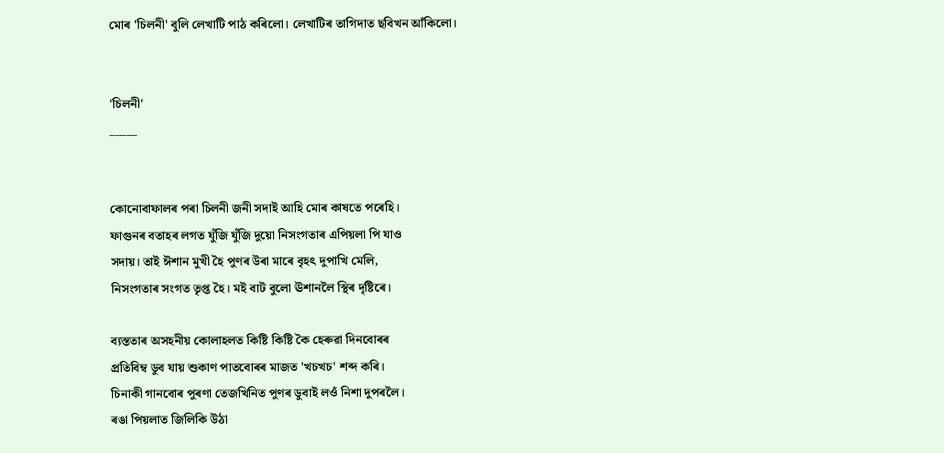মোৰ 'চিলনী' বুলি লেখাটি পাঠ কৰিলো। লেখাটিৰ তাগিদাত ছবিখন আঁকিলো।


'চিলনী'
_____


কোনোবাফালৰ পৰা চিলনী জনী সদাই আহি মোৰ কাষতে পৰেহি।
ফাগুনৰ বতাহৰ লগত যুঁজি যুঁজি দুয়ো নিসংগতাৰ এপিয়লা পি যাও
সদায়। তাই ঈশান মুখী হৈ পুণৰ উৰা মাৰে বৃহৎ দুপাখি মেলি,
নিসংগতাৰ সংগত তৃপ্ত হৈ। মই বাট বুলো ঊশানলৈ স্থিৰ দৃষ্টিৰে।

ব্যস্ততাৰ অসহনীয় কোলাহলত কিষ্টি কিষ্টি কৈ হেৰুৱা দিনবোৰৰ
প্রতিবিম্ব ডুব যায় শুকাণ পাতবোৰৰ মাজত 'খচখচ' শব্দ কৰি।
চিনাকী গানবোৰ পুৰণা তেজখিনিত পুণৰ ডুবাই লওঁ নিশা দুপৰলৈ।
ৰঙা পিয়লাত জিলিকি উঠা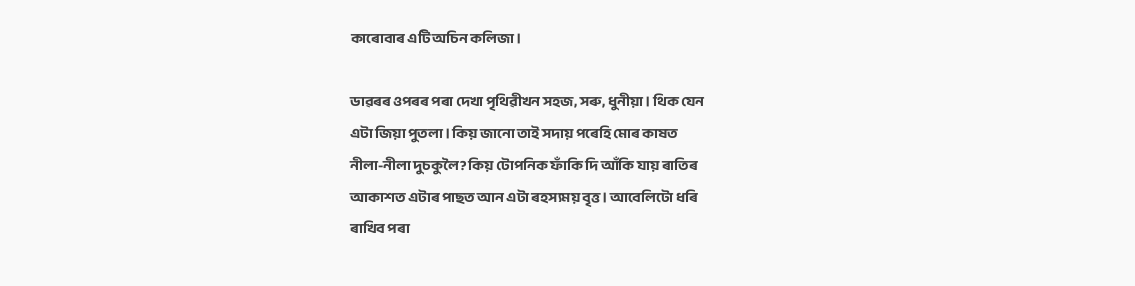কাৰোবাৰ এটি অচিন কলিজা।

ডাৱৰৰ ওপৰৰ পৰা দেখা পৃথিৱীখন সহজ, সৰু, ধুনীয়া। থিক যেন
এটা জিয়া পুতলা। কিয় জানো তাই সদায় পৰেহি মোৰ কাষত
নীলা-নীলা দুচকুলৈ? কিয় টোপনিক ফাঁকি দি আঁকি যায় ৰাতিৰ
আকাশত এটাৰ পাছত আন এটা ৰহস্যময় বৃত্ত। আবেলিটো ধৰি
ৰাখিব পৰা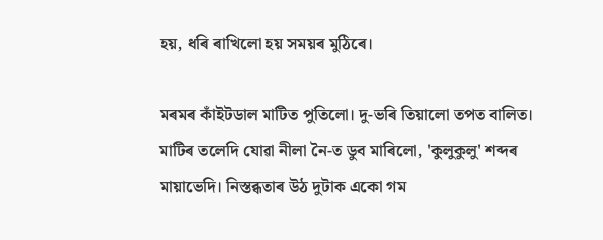হয়, ধৰি ৰাখিলো হয় সময়ৰ মুঠিৰে।

মৰমৰ কাঁইটডাল মাটিত পুতিলো। দু-ভৰি তিয়ালো তপত বালিত।
মাটিৰ তলেদি যোৱা নীলা নৈ-ত ডুব মাৰিলো, 'কুলুকুলু' শব্দৰ
মায়াভেদি। নিস্তব্ধতাৰ উঠ দুটাক একো গম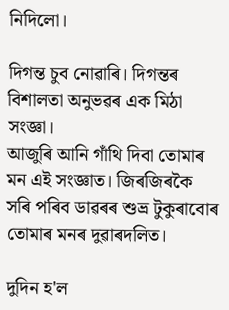নিদিলো।

দিগন্ত চুব নোৱাৰি। দিগন্তৰ বিশালতা অনুভৱৰ এক মিঠা সংজ্ঞা।
আজুৰি আনি গাঁথি দিবা তোমাৰ মন এই সংজ্ঞাত। জিৰজিৰকৈ
সৰি পৰিব ডাৱৰৰ শুভ্র টুকুৰাবোৰ তোমাৰ মনৰ দুৱাৰদলিত।

দুদিন হ'ল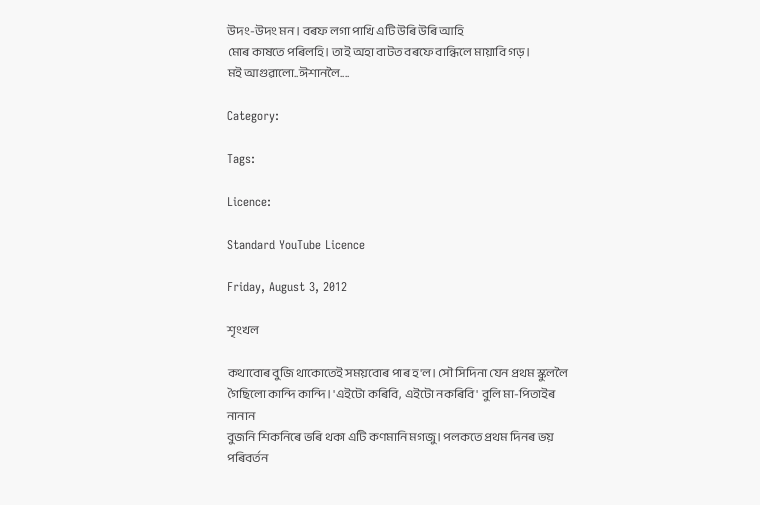উদং-উদং মন। বৰফ লগা পাখি এটি উৰি উৰি আহি
মোৰ কাষতে পৰিলহি। তাই অহা বাটত বৰফে বান্ধিলে মায়াবি গড়।
মই আগুৱালো..ঈশানলৈ....

Category:

Tags:

Licence:

Standard YouTube Licence

Friday, August 3, 2012

শৃংখল

কথাবোৰ বুজি থাকোতেই সময়বোৰ পাৰ হ'ল। সৌ সিদিনা যেন প্রথম স্কুললৈ গৈছিলো কান্দি কান্দি। 'এইটো কৰিবি, এইটো নকৰিবি' বুলি মা-পিতাইৰ নানান
বুজনি শিকনিৰে ভৰি থকা এটি কণমানি মগজু। পলকতে প্রথম দিনৰ ভয় পৰিবৰ্তন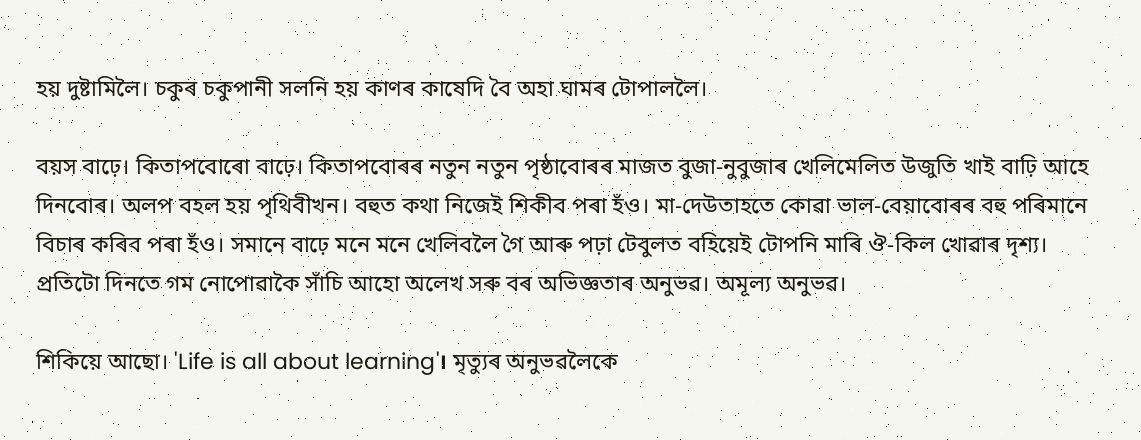হয় দুষ্টামিলৈ। চকুৰ চকুপানী সলনি হয় কাণৰ কাষেদি বৈ অহা ঘামৰ টোপাললৈ।

বয়স বাঢ়ে। কিতাপবোৰো বাঢ়ে। কিতাপবোৰৰ নতুন নতুন পৃষ্ঠাবোৰৰ মাজত বুজা-নুবুজাৰ খেলিমেলিত উজুতি খাই বাঢ়ি আহে দিনবোৰ। অলপ বহল হয় পৃথিবীখন। বহুত কথা নিজেই শিকীব পৰা হঁও। মা-দেউতাহতে কোৱা ভাল-বেয়াবোৰৰ বহু পৰিমানে বিচাৰ কৰিব পৰা হঁও। সমানে বাঢ়ে মনে মনে খেলিবলৈ গৈ আৰু পঢ়া টেবুলত বহিয়েই টোপনি মাৰি ঔ-কিল খোৱাৰ দৃশ্য। প্রতিটো দিনতে গম নোপোৱাকৈ সাঁচি আহো অলেখ সৰু বৰ অভিজ্ঞতাৰ অনুভৱ। অমূল্য অনুভৱ।

শিকিয়ে আছো। 'Life is all about learning'। মৃত্যুৰ অনুভৱলৈকে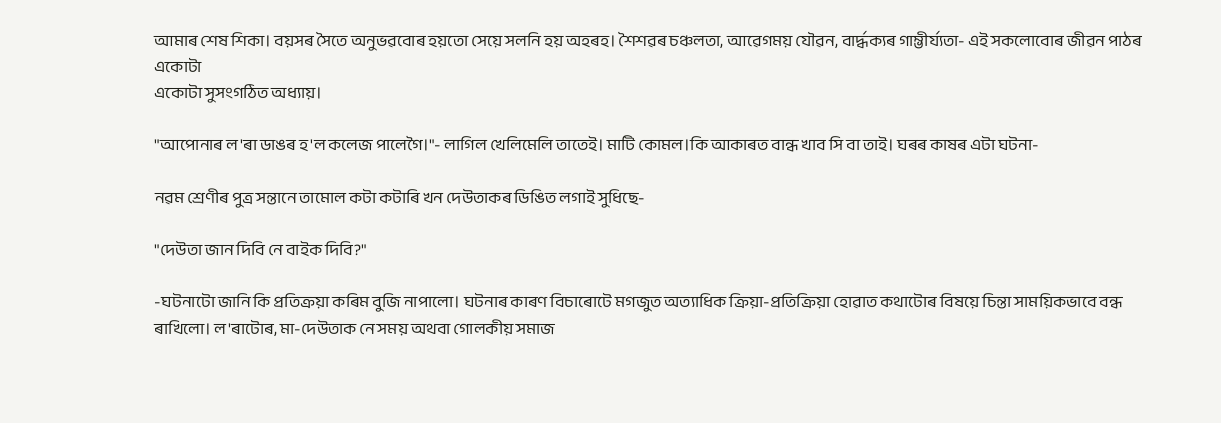আমাৰ শেষ শিকা। বয়সৰ সৈতে অনুভৱবোৰ হয়তো সেয়ে সলনি হয় অহৰহ। শৈশৱৰ চঞ্চলতা, আৱেগময় যৌৱন, বাৰ্দ্ধক্যৰ গাম্ভীৰ্য্যতা- এই সকলোবোৰ জীৱন পাঠৰ একোটা
একোটা সুসংগঠিত অধ্যায়।

"আপোনাৰ ল'ৰা ডাঙৰ হ'ল কলেজ পালেগৈ।"- লাগিল খেলিমেলি তাতেই। মাটি কোমল।কি আকাৰত বান্ধ খাব সি বা তাই। ঘৰৰ কাষৰ এটা ঘটনা-

নৱম শ্রেণীৰ পুত্র সন্তানে তামোল কটা কটাৰি খন দেউতাকৰ ডিঙিত লগাই সুধিছে-

"দেউতা জান দিবি নে বাইক দিবি?"

-ঘটনাটো জানি কি প্রতিক্রয়া কৰিম বুজি নাপালো। ঘটনাৰ কাৰণ বিচাৰোটে মগজুত অত্যাধিক ক্রিয়া-প্রতিক্রিয়া হোৱাত কথাটোৰ বিষয়ে চিন্তা সাময়িকভাবে বন্ধ ৰাখিলো। ল'ৰাটোৰ, মা-দেউতাক নে সময় অথবা গোলকীয় সমাজ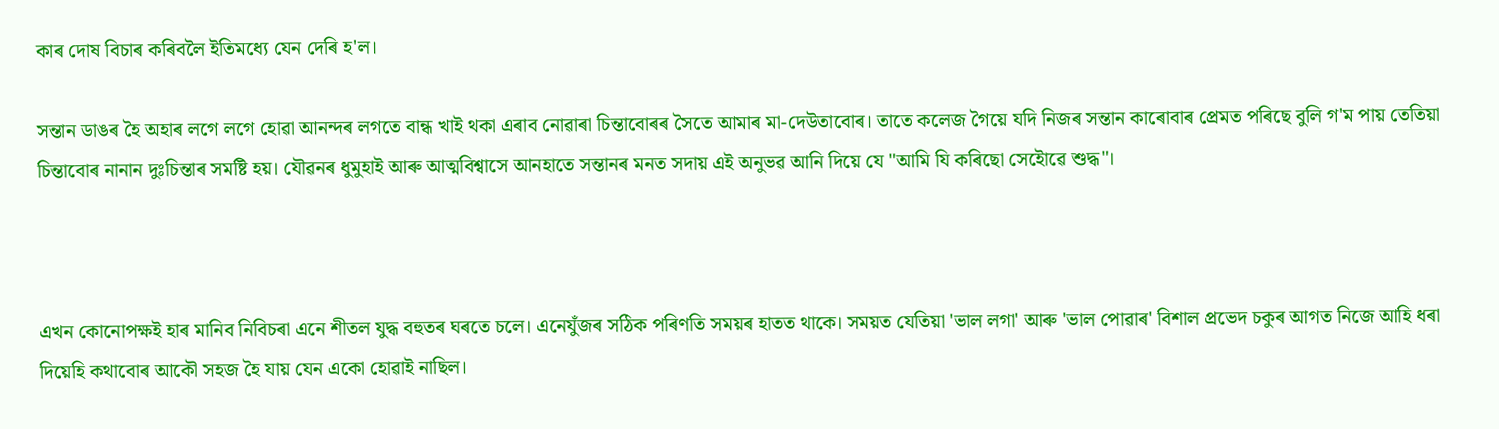কাৰ দোষ বিচাৰ কৰিবলৈ ইতিমধ্যে যেন দেৰি হ'ল।

সন্তান ডাঙৰ হৈ অহাৰ লগে লগে হোৱা আনন্দৰ লগতে বান্ধ খাই থকা এৰাব নোৱাৰা চিন্তাবোৰৰ সৈতে আমাৰ মা-দেউতাবোৰ। তাতে কলেজ গৈয়ে যদি নিজৰ সন্তান কাৰোবাৰ প্রেমত পৰিছে বুলি গ'ম পায় তেতিয়া চিন্তাবোৰ নানান দুঃচিন্তাৰ সমষ্টি হয়। যৌৱনৰ ধুমুহাই আৰু আত্মবিশ্বাসে আনহাতে সন্তানৰ মনত সদায় এই অনুভৱ আনি দিয়ে যে "আমি যি কৰিছো সেইোৱে শুদ্ধ"।



এখন কোনোপক্ষই হাৰ মানিব নিবিচৰা এনে শীতল যুদ্ধ বহুতৰ ঘৰতে চলে। এনেযুঁজৰ সঠিক পৰিণতি সময়ৰ হাতত থাকে। সময়ত যেতিয়া 'ভাল লগা' আৰু 'ভাল পোৱাৰ' বিশাল প্রভেদ চকুৰ আগত নিজে আহি ধৰা দিয়েহি কথাবোৰ আকৌ সহজ হৈ যায় যেন একো হোৱাই নাছিল।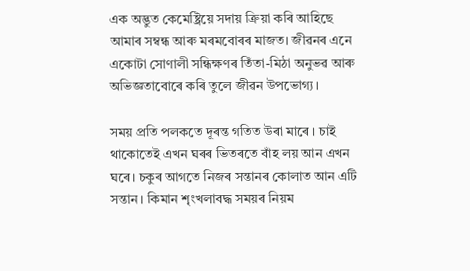এক অদ্ভুত কেমেষ্ট্রিয়ে সদায় ক্রিয়া কৰি আহিছে আমাৰ সম্বন্ধ আৰু মৰমবোৰৰ মাজত। জীৱনৰ এনে একোটা সোণালী সন্ধিক্ষণৰ তিঁতা-মিঠা অনুভৱ আৰু অভিজ্ঞতাবোৰে কৰি তুলে জীৱন উপভোগ্য।

সময় প্রতি পলকতে দূৰন্ত গতিত উৰা মাৰে । চাই থাকোতেই এখন ঘৰৰ ভিতৰতে বাঁহ লয় আন এখন ঘৰে। চকুৰ আগতে নিজৰ সন্তানৰ কোলাত আন এটি সন্তান। কিমান শৃংখলাবদ্ধ সময়ৰ নিয়ম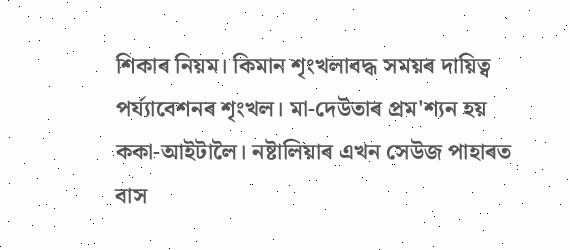শিকাৰ নিয়ম। কিমান শৃংখলাবদ্ধ সময়ৰ দায়িত্ব পৰ্য্যাবেশনৰ শৃংখল। মা-দেউতাৰ প্রম'শ্যন হয় ককা-আইটালৈ। নষ্টালিয়াৰ এখন সেউজ পাহাৰত বাস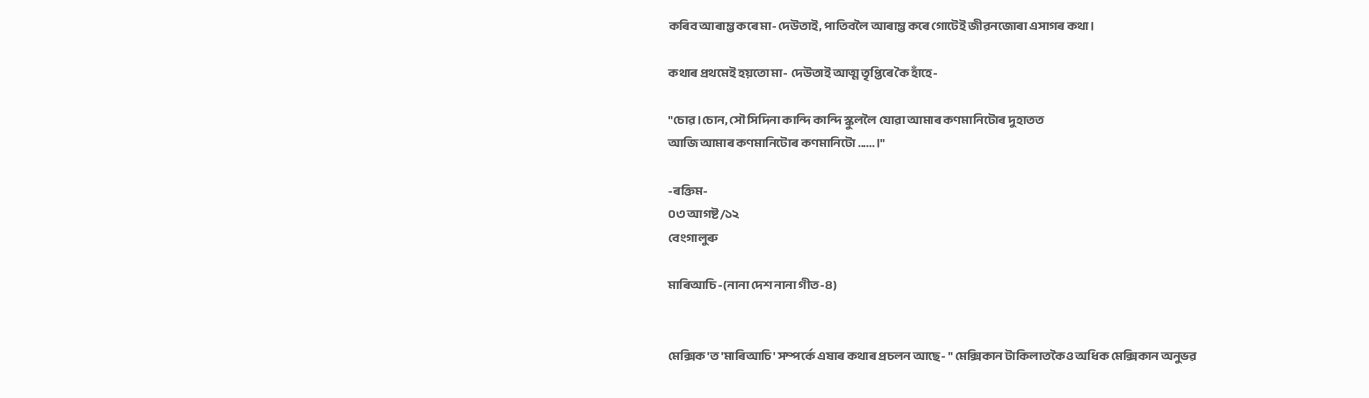কৰিব আৰাম্ভ কৰে মা-দেউতাই, পাতিবলৈ আৰাম্ভ কৰে গোটেই জীৱনজোৰা এসাগৰ কথা।

কথাৰ প্রথমেই হয়তো মা- দেউতাই আত্ম তৃপ্তিৰে কৈ হাঁহে-

"চোৱ।চোন, সৌ সিদিনা কান্দি কান্দি স্কুললৈ যোৱা আমাৰ কণমানিটোৰ দুহাতত
আজি আমাৰ কণমানিটোৰ কণমানিটো ......।"

-ৰক্তিম-
০৩ আগষ্ট/১২
বেংগালুৰু

মাৰিআচি -(নানা দেশ নানা গীত-৪)


মেক্সিক'ত 'মাৰিআচি' সম্পৰ্কে এষাৰ কথাৰ প্রচলন আছে- " মেক্সিকান টাকিলাতকৈও অধিক মেক্সিকান অনুভৱ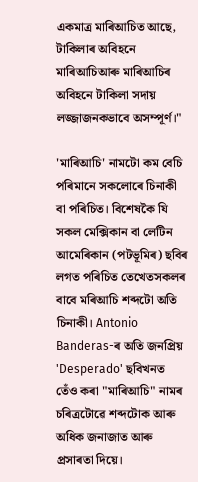একমাত্র মাৰিআচিত আছে, টাকিলাৰ অবিহনে মাৰিআচিআৰু মাৰিআচিৰ অবিহনে টাকিলা সদায় লজ্জাজনকভাবে অসম্পূৰ্ণ।"

'মাৰিআচি' নামটো কম বেচি পৰিমানে সকলোৰে চিনাকী বা পৰিচিত। বিশেষকৈ যি সকল মেক্সিকান বা লেটিন আমেৰিকান (পটভূমিৰ) ছবিৰ লগত পৰিচিত তেখেতসকলৰ বাবে মৰিআচি শব্দটো অতি চিনাকী। Antonio Banderas-ৰ অতি জনপ্রিয় 'Desperado' ছবিখনত তেঁও কৰা "মাৰিআচি" নামৰ চৰিত্রটোৱে শব্দটোক আৰু অধিক জনাজাত আৰু প্রসাৰতা দিয়ে।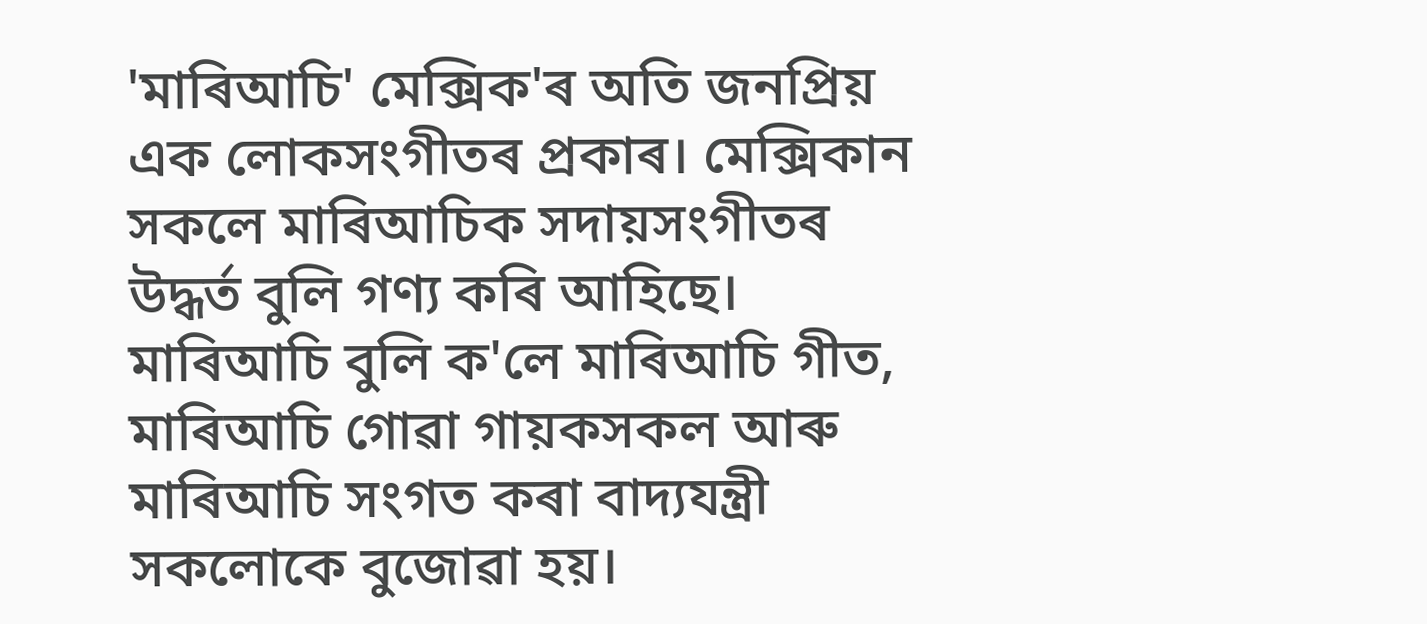'মাৰিআচি' মেক্সিক'ৰ অতি জনপ্রিয় এক লোকসংগীতৰ প্রকাৰ। মেক্সিকান সকলে মাৰিআচিক সদায়সংগীতৰ উদ্ধৰ্ত বুলি গণ্য কৰি আহিছে। মাৰিআচি বুলি ক'লে মাৰিআচি গীত, মাৰিআচি গোৱা গায়কসকল আৰু মাৰিআচি সংগত কৰা বাদ্যযন্ত্রী সকলোকে বুজোৱা হয়।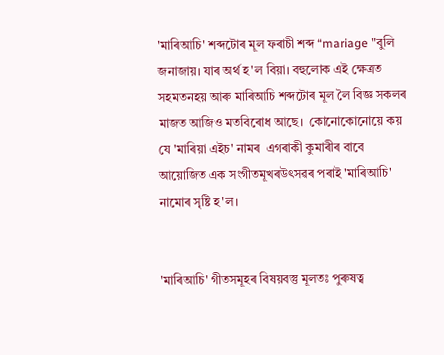'মাৰিআচি' শব্দটোৰ মূল ফৰাচী শব্দ “mariage "বুলি জনাজায়। যাৰ অৰ্থ হ'ল বিয়া। বহুলোক এই ক্ষেত্রত সহমতনহয় আৰু মাৰিআচি শব্দটোৰ মূল লৈ বিজ্ঞ সকলৰ মাজত আজিও মতবিৰোধ আছে।  কোনোকোনোয়ে কয় যে 'মাৰিয়া এইচ' নামৰ  এগৰাকী কুমাৰীৰ বাবে আয়োজিত এক সংগীতমূখৰউৎসৱৰ পৰাই 'মাৰিআচি' নামোৰ সৃষ্টি হ'ল।


'মাৰিআচি' গীতসমূহৰ বিষয়বস্তু মূলতঃ পুৰুষত্ব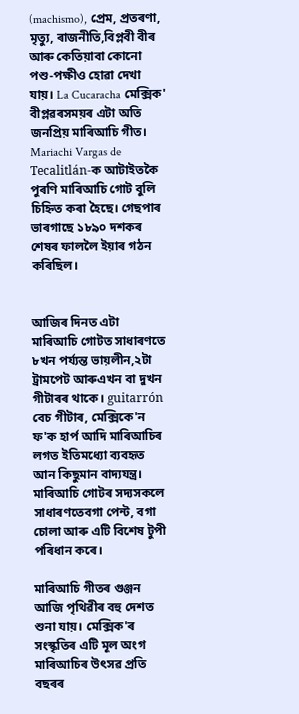(machismo), প্রেম, প্রতৰণা, মৃত্যু, ৰাজনীতি,বিপ্লবী বীৰ আৰু কেতিয়াবা কোনো পশু-পক্ষীও হোৱা দেখা যায়। La Cucaracha মেক্সিক' বীপ্লৱৰসময়ৰ এটা অতি জনপ্রিয় মাৰিআচি গীত। Mariachi Vargas de Tecalitlán-ক আটাইতকৈ পুৰণি মাৰিআচি গোট বুলি চিহ্নিত কৰা হৈছে। গেছপাৰ ভাৰগাছে ১৮৯০ দশকৰ শেষৰ ফাললৈ ইয়াৰ গঠন কৰিছিল।


আজিৰ দিনত এটা মাৰিআচি গোটত সাধাৰণতে ৮খন পৰ্য্যন্ত ভায়লীন,২টা ট্রামপেট আৰুএখন বা দুখন গীটাৰৰ থাকে। guitarrón বেচ গীটাৰ, মেক্সিকে'ন ফ'ক হাৰ্প আদি মাৰিআচিৰ লগত ইতিমধ্যো ব্যবহৃত আন কিছুমান বাদ্যযন্ত্র। মাৰিআচি গোটৰ সদ্যসকলে সাধাৰণতেবগা পেন্ট, বগা চোলা আৰু এটি বিশেষ টুপী পৰিধান কৰে।

মাৰিআচি গীতৰ গুঞ্জন আজি পৃথিৱীৰ বহু দেশত শুনা যায়। মেক্সিক'ৰ সংস্কৃতিৰ এটি মূল অংগ মাৰিআচিৰ উৎসৱ প্রতি বছৰৰ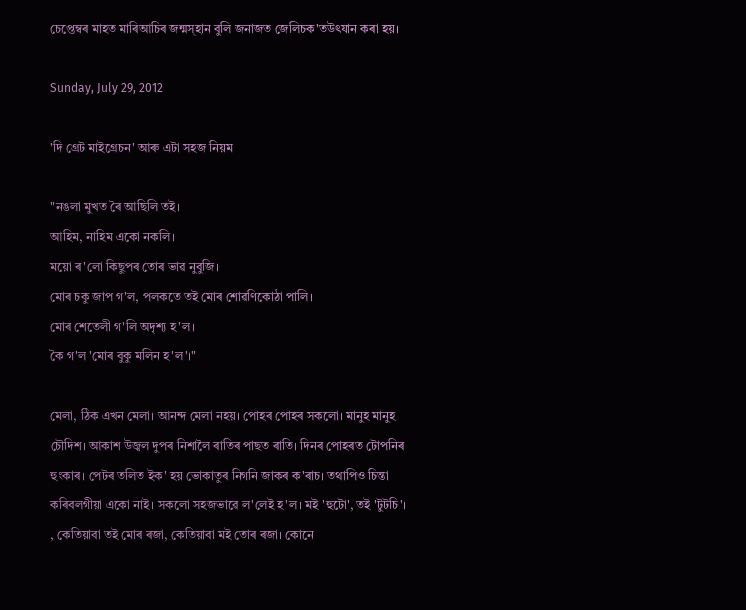চেপ্তেম্বৰ মাহত মাৰিআচিৰ জন্মস্হান বুলি জনাজত জেলিচক'তউৎযান কৰা হয়।

Sunday, July 29, 2012

'দি গ্রেট মাইগ্রেচন' আৰু এটা সহজ নিয়ম

"নঙলা মুখত ৰৈ আছিলি তই।
আহিম, নাহিম একো নকলি।
ময়ো ৰ'লো কিছুপৰ তোৰ ভাৱ নুবুজি।
মোৰ চকু জাপ গ'ল, পলকতে তই মোৰ শোৱণিকোঠা পালি।
মোৰ শেতেলী গ'লি অদৃশ্য হ'ল।
কৈ গ'ল 'মোৰ বুকু মলিন হ'ল'।"

মেলা, ঠিক এখন মেলা। আনন্দ মেলা নহয়। পোহৰ পোহৰ সকলো। মানুহ মানুহ চৌদিশ। আকাশ উজ্ৱল দুপৰ নিশালৈ ৰাতিৰ পাছত ৰাতি। দিনৰ পোহৰত টোপনিৰ হুংকাৰ। পেটৰ তলিত ইক' হয় ভোকাতুৰ নিগনি জাকৰ ক'ৰাচ। তথাপিও চিন্তা কৰিবলগীয়া একো নাই। সকলো সহজভাৱে ল'লেই হ'ল। মই 'হুটো', তই 'টুটচি'। , কেতিয়াবা তই মোৰ ৰজা, কেতিয়াবা মই তোৰ ৰজা। কোনে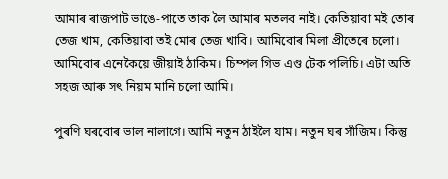আমাৰ ৰাজপাট ভাঙে-পাতে তাক লৈ আমাৰ মতলব নাই। কেতিয়াবা মই তোৰ তেজ খাম, কেতিয়াবা তই মোৰ তেজ খাবি। আমিবোৰ মিলা প্রীতেৰে চলো। আমিবোৰ এনেকৈয়ে জীয়াই ঠাকিম। চিম্পল গিভ এণ্ড টেক পলিচি। এটা অতি সহজ আৰু সৎ নিয়ম মানি চলো আমি।

পুৰণি ঘৰবোৰ ভাল নালাগে। আমি নতুন ঠাইলৈ যাম। নতুন ঘৰ সাঁজিম। কিন্তু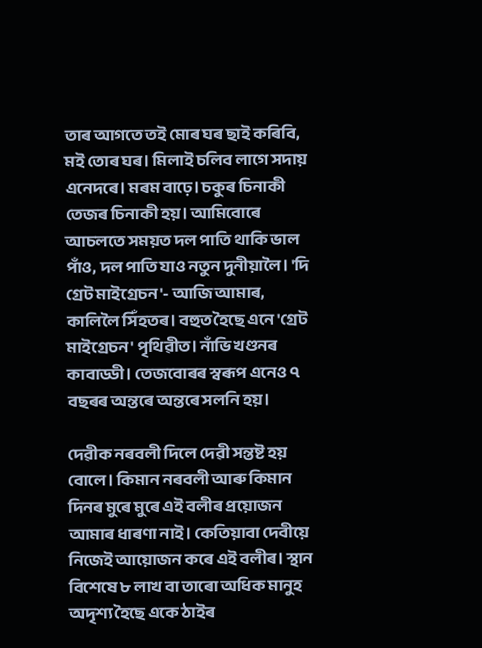তাৰ আগতে তই মোৰ ঘৰ ছাই কৰিবি, মই তোৰ ঘৰ। মিলাই চলিব লাগে সদায় এনেদৰে। মৰম বাঢ়ে। চকুৰ চিনাকী তেজৰ চিনাকী হয়। আমিবোৰে আচলতে সময়ত দল পাতি থাকি ভাল পাঁও, দল পাতি যাও নতুন দুনীয়ালৈ। 'দি গ্রেট মাইগ্রেচন'- আজি আমাৰ, কালিলৈ সিঁহতৰ। বহুত হৈছে এনে 'গ্রেট মাইগ্রেচন' পৃথিৱীত। নাঁভি খণ্ডনৰ কাবাড্ডী। তেজবোৰৰ স্বৰূপ এনেও ৭ বছৰৰ অন্তৰে অন্তৰে সলনি হয়।

দেৱীক নৰবলী দিলে দেৱী সন্তষ্ট হয় বোলে। কিমান নৰবলী আৰু কিমান দিনৰ মুৰে মুৰে এই বলীৰ প্রয়োজন আমাৰ ধাৰণা নাই। কেতিয়াবা দেবীয়ে নিজেই আয়োজন কৰে এই বলীৰ। স্থান বিশেষে ৮ লাখ বা তাৰো অধিক মানুহ অদৃশ্য হৈছে একে ঠাইৰ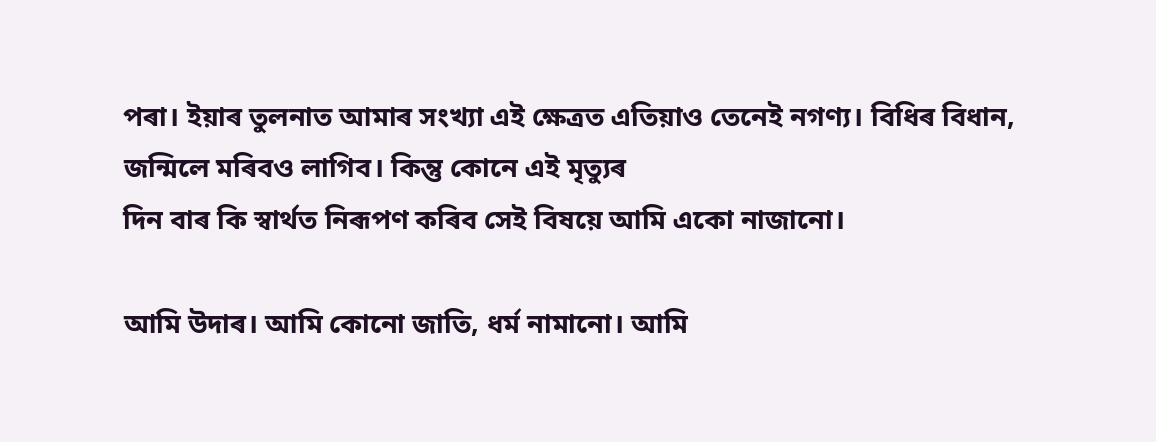পৰা। ইয়াৰ তুলনাত আমাৰ সংখ্যা এই ক্ষেত্রত এতিয়াও তেনেই নগণ্য। বিধিৰ বিধান, জন্মিলে মৰিবও লাগিব। কিন্তু কোনে এই মৃত্যুৰ
দিন বাৰ কি স্ৱাৰ্থত নিৰূপণ কৰিব সেই বিষয়ে আমি একো নাজানো।

আমি উদাৰ। আমি কোনো জাতি, ধৰ্ম নামানো। আমি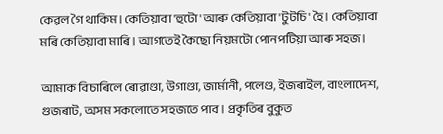কেৱল গৈ থাকিম। কেতিয়াবা 'হুটো' আৰু কেতিয়াবা 'টুটচি' হৈ। কেতিয়াবা মৰি কেতিয়াবা মাৰি। আগতেই কৈছো নিয়মটো পোনপটিয়া আৰু সহজ।

আমাক বিচাৰিলে ৰোৱাণ্ডা, উগাণ্ডা, জাৰ্মানী, পলেণ্ড, ইজৰাইল, বাংলাদেশ, গুজৰাট, অসম সকলোতে সহজতে পাব। প্রকৃতিৰ বুকুত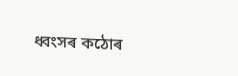ধ্ৱংসৰ কঠোৰ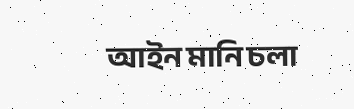আইন মানি চলা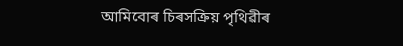আমিবোৰ চিৰসক্রিয় পৃথিৱীৰ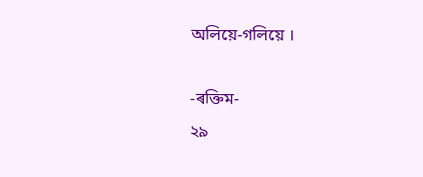অলিয়ে-গলিয়ে ।

-ৰক্তিম-
২৯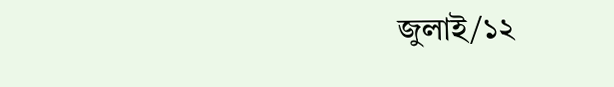জুলাই/১২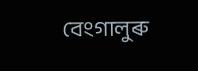বেংগালুৰু